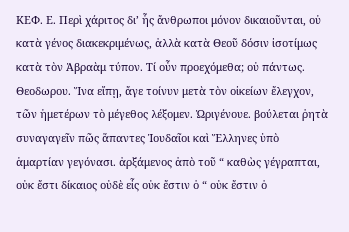ΚΕΦ. Ε. Περὶ χάριτος δι’ ἧς ἄνθρωποι μόνον δικαιοῦνται, οὐ κατὰ γένος διακεκριμένως, ἀλλὰ κατὰ Θεοῦ δόσιν ἰσοτίμως κατὰ τὸν Ἀβραὰμ τύπον. Τί οὖν προεχόμεθα; οὐ πάντως. Θεοδωρου. Ἵνα εἴπῃ, ἄγε τοίνυν μετὰ τὸν οἰκείων ἔλεγχον, τῶν ἡμετέρων τὸ μέγεθος λέξομεν. Ὠριγένουε. βούλεται ῥητὰ συναγαγεῖν πῶς ἅπαντες Ἰουδαῖοι καὶ Ἕλληνες ὑπὸ ἁμαρτίαν γεγόνασι. ἀρξάμενος ἀπὸ τοῦ “ καθὼς γέγραπται, οὐκ ἔστι δίκαιος οὐδὲ εἷς οὐκ ἔστιν ὁ “ οὐκ ἔστιν ὁ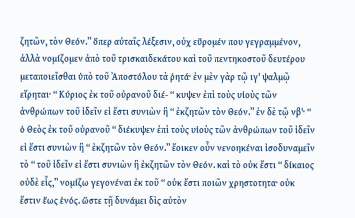ζητῶν, τὸν Θεόν.” ὅπερ αὐταῖς λέξεσιν, οὐχ εὕρομέν που γεγραμμένον, ἀλλὰ νομίζομεν ἀπὸ τοῦ τρισκαιδεκάτου καὶ τοῦ πεντηκοστοῦ δευτέρου μεταποιεῖσθαι ὑπὸ τοῦ Ἀποστόλου τὰ ῥητά· ἐν μὲν γὰρ τῷ ιγ' ψαλμῷ εἴρηται· “ Κύριος ἐκ τοῦ οὐρανοῦ διέ- “ κυψεν ἐπὶ τοὺς υἱοὺς τῶν ἀνθρώπων τοῦ ἰδεῖν εἰ ἔστι συνιὼν ἣ “ ἐκζητῶν τὸν Θεόν.” ἐν δὲ τῷ νβ'· “ ὁ Θεὸς ἐκ τοῦ οὐρανοῦ “ διέκυψεν ἐπὶ τοὺς υἱοὺς τῶν ἀνθρώπων τοῦ ἰδεῖν εἰ ἔστι συνιὼν ἣ “ ἐκζητῶν τὸν Θεόν.” ἔοικεν οὖν νενοηκέναι ἰσοδυναμεῖν τὸ “ τοῦ ἰδεῖν εἰ ἔστι συνιὼν ἣ ἐκζητῶν τὸν Θεόν. καὶ τὸ οὐκ ἔστι “ δίκαιος οὐδὲ εἷς,” νομίζω γεγονέναι ἐκ τοῦ “ οὐκ ἔστι ποιῶν χρηστοτητα· οὐκ ἔστιν ἕως ἑνός. ὥστε τῇ δυνάμει δὶς αὐτὸν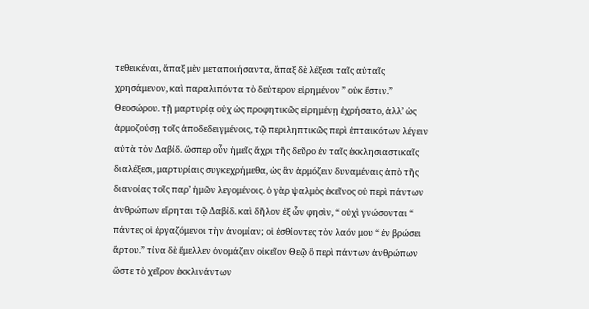τεθεικέναι, ἅπαξ μὲν μεταποιήσαντα, ἅπαξ δὲ λέξεσι ταῖς αὐταῖς χρησάμενον, καὶ παραλιπόντα τὸ δεύτερον εἰρημένον ” οὐκ ἔστιν.” Θεοσώρου. τῇ μαρτυρίᾳ οὐχ ὡς προφητικῶς εἰρημένῃ ἐχρήσατο, ἀλλ’ ὡς ἁρμοζούσῃ τοῖς ἀποδεδειγμένοις, τῷ περιληπτικῶς περὶ ἐπταικότων λέγειν αὐτὰ τὸν Δαβίδ. ὥσπερ οὖν ἡμεῖς ἄχρι τῆς δεῦρο ἐν ταῖς ἐκκλησιαστικαῖς διαλέξεσι, μαρτυρίαις συγκεχρήμεθα, ὡς ἃν ἁρμόζειν δυναμέναις ἀπὸ τῆς διανοίας τοῖς παρ’ ἡμῶν λεγομένοις. ὁ γὰρ ψαλμὸς ἐκεῖνος οὐ περὶ πάντων ἀνθρώπων εἴρηται τῷ Δαβίδ. καὶ δῆλον ἐξ ὧν φησὶν, “ οὐχὶ γνώσονται “ πάντες οἱ ἐργαζόμενοι τὴν ἀνομίαν; οἱ ἐσθίοντες τὸν λαόν μου “ ἐν βρώσει ἄρτου.” τίνα δὲ ἔμελλεν ὀνομάζειν οἰκεῖον Θεῷ ὃ περὶ πάντων ἀνθρώπων ὥστε τὸ χεῖρον ἐκκλινάντων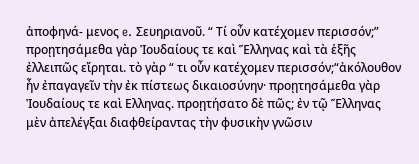ἀποφηνά- μενος e. Σευηριανοῦ. “ Τί οὖν κατέχομεν περισσόν;” προῃτησάμεθα γὰρ Ἰουδαίους τε καὶ Ἕλληνας καὶ τὰ ἑξῆς ἐλλειπῶς εἴρηται. τὸ γὰρ “ τι οὖν κατέχομεν περισσόν;“ἀκόλουθον ἦν ἐπαγαγεῖν τὴν ἐκ πίστεως δικαιοσύνην· προῃτησάμεθα γὰρ Ἰουδαίους τε καὶ Ελληνας. προῃτήσατο δὲ πῶς; ἐν τῷ Ἕλληνας μὲν ἀπελέγξαι διαφθείραντας τὴν φυσικὴν γνῶσιν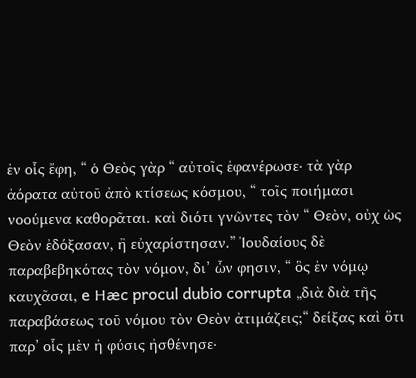ἐν οἷς ἔφη, “ ὁ Θεὸς γὰρ “ αὐτοῖς ἐφανέρωσε· τὰ γὰρ ἀόρατα αὐτοῦ ἀπὸ κτίσεως κόσμου, “ τοῖς ποιήμασι νοούμενα καθορᾶται. καὶ διότι γνῶντες τὸν “ Θεὸν, οὐχ ὡς Θεὸν ἐδόξασαν, ἢ εὐχαρίστησαν.” Ἰουδαίους δὲ παραβεβηκότας τὸν νόμον, δι’ ὧν φησιν, “ ὃς ἐν νόμῳ καυχᾶσαι, e Ηæc procul dubio corrupta „διὰ διὰ τῆς παραβάσεως τοῦ νόμου τὸν Θεὸν ἀτιμάζεις;“ δείξας καὶ ὅτι παρ’ οἷς μὲν ἡ φύσις ἠσθένησε·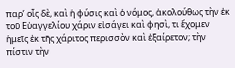παρ’ οἷς δὲ, καὶ ἡ φύσις καὶ ὁ νόμος, ἀκολούθως τὴν ἐκ τοῦ Εὐαγγελίου χάριν εἰσάγει καὶ φησὶ, τι ἔχομεν ἡμεῖς ἐκ τῆς χάριτος περισσὸν καὶ ἐξαίρετον; τὴν πίστιν τὴν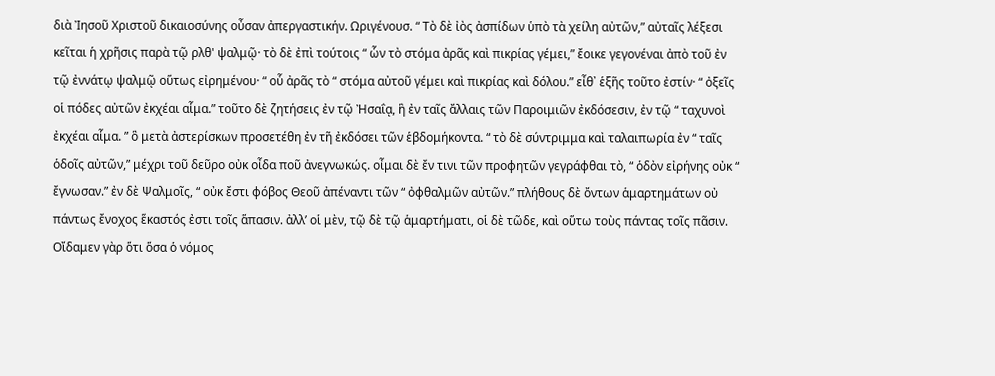διὰ Ἰησοῦ Χριστοῦ δικαιοσύνης οὖσαν ἀπεργαστικήν. Ωριγένουσ. “ Τὸ δὲ ἰὸς ἀσπίδων ὑπὸ τὰ χείλη αὐτῶν,” αὐταῖς λέξεσι κεῖται ἡ χρῆσις παρὰ τῷ ρλθ' ψαλμῷ· τὸ δὲ ἐπὶ τούτοις “ ὧν τὸ στόμα ἀρᾶς καὶ πικρίας γέμει,” ἔοικε γεγονέναι ἀπὸ τοῦ ἐν τῷ ἐννάτῳ ψαλμῷ οὕτως εἰρημένου· “ οὗ ἀρᾶς τὸ “ στόμα αὐτοῦ γέμει καὶ πικρίας καὶ δόλου.” εἶθ᾿ ἑξῆς τοῦτο ἐστίν· “ ὀξεῖς οἱ πόδες αὐτῶν ἐκχέαι αἷμα.” τοῦτο δὲ ζητήσεις ἐν τῷ Ἠσαΐᾳ, ἣ ἐν ταῖς ἄλλαις τῶν Παροιμιῶν ἐκδόσεσιν, ἐν τῷ “ ταχυνοὶ ἐκχέαι αἷμα. ” ὃ μετὰ ἀστερίσκων προσετέθη ἐν τῆ ἐκδόσει τῶν ἑβδομήκοντα. “ τὸ δὲ σύντριμμα καὶ ταλαιπωρία ἐν “ ταῖς ὁδοῖς αὐτῶν,” μέχρι τοῦ δεῦρο οὐκ οἶδα ποῦ ἀνεγνωκώς. οἶμαι δὲ ἔν τινι τῶν προφητῶν γεγράφθαι τὸ, “ ὁδὸν εἰρήνης οὐκ “ ἔγνωσαν.” ἐν δὲ Ψαλμοῖς, “ οὐκ ἔστι φόβος Θεοῦ ἀπέναντι τῶν “ ὀφθαλμῶν αὐτῶν.” πλήθους δὲ ὄντων ἁμαρτημάτων οὐ πάντως ἔνοχος ἕκαστός ἐστι τοῖς ἅπασιν. ἀλλ’ οἱ μὲν, τῷ δὲ τῷ ἁμαρτήματι, οἱ δὲ τῶδε, καὶ οὕτω τοὺς πάντας τοῖς πᾶσιν. Οἴδαμεν γὰρ ὅτι ὅσα ὁ νόμος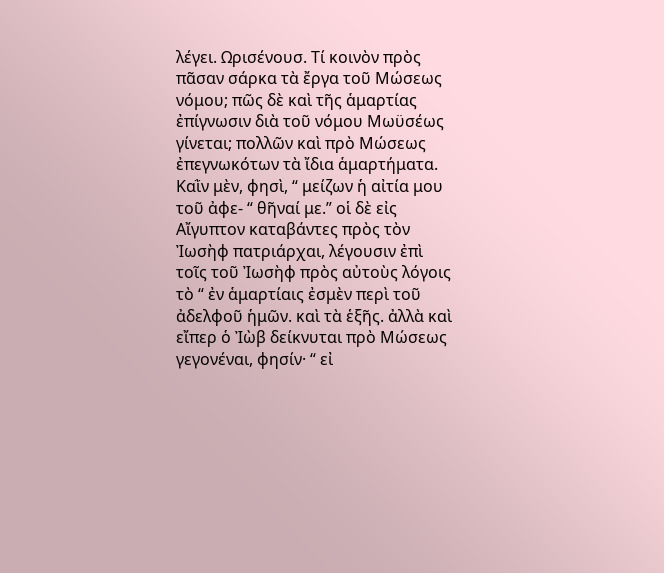λέγει. Ωρισένουσ. Τί κοινὸν πρὸς πᾶσαν σάρκα τὰ ἔργα τοῦ Μώσεως νόμου; πῶς δὲ καὶ τῆς ἁμαρτίας ἐπίγνωσιν διὰ τοῦ νόμου Μωϋσέως γίνεται; πολλῶν καὶ πρὸ Μώσεως ἐπεγνωκότων τὰ ἴδια ἁμαρτήματα. Καῒν μὲν, φησὶ, “ μείζων ἡ αἰτία μου τοῦ ἀφε- “ θῆναί με.” οἱ δὲ εἰς Αἴγυπτον καταβάντες πρὸς τὸν Ἰωσὴφ πατριάρχαι, λέγουσιν ἐπὶ τοῖς τοῦ Ἰωσὴφ πρὸς αὐτοὺς λόγοις τὸ “ ἐν ἁμαρτίαις ἐσμὲν περὶ τοῦ ἀδελφοῦ ἡμῶν. καὶ τὰ ἑξῆς. ἀλλὰ καὶ εἴπερ ὁ Ἰὼβ δείκνυται πρὸ Μώσεως γεγονέναι, φησίν· “ εἰ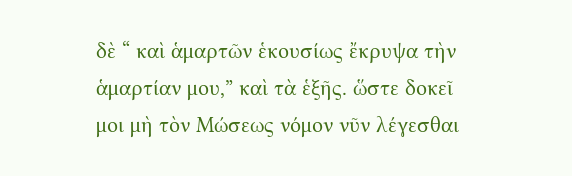δὲ “ καὶ ἁμαρτῶν ἑκουσίως ἔκρυψα τὴν ἁμαρτίαν μου,” καὶ τὰ ἑξῆς. ὥστε δοκεῖ μοι μὴ τὸν Μώσεως νόμον νῦν λέγεσθαι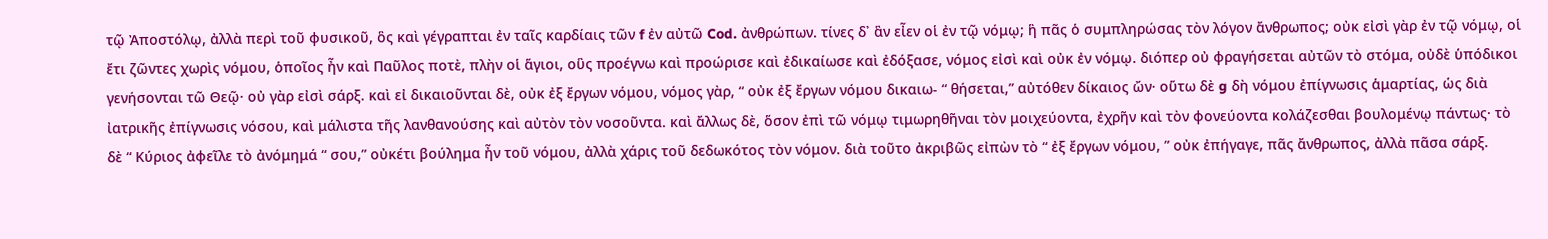τῷ Ἀποστόλῳ, ἀλλὰ περὶ τοῦ φυσικοῦ, ὃς καὶ γέγραπται ἐν ταῖς καρδίαις τῶν f ἐν αὐτῶ Cod. ἀνθρώπων. τίνες δ᾿ ἃν εἶεν οἱ ἐν τῷ νόμῳ; ἣ πᾶς ὁ συμπληρώσας τὸν λόγον ἄνθρωπος; οὐκ εἰσὶ γὰρ ἐν τῷ νόμῳ, οἱ ἔτι ζῶντες χωρὶς νόμου, ὁποῖος ἦν καὶ Παῦλος ποτὲ, πλὴν οἱ ἅγιοι, οὓς προέγνω καὶ προώρισε καὶ ἐδικαίωσε καὶ ἐδόξασε, νόμος εἰσὶ καὶ οὐκ ἐν νόμῳ. διόπερ οὐ φραγήσεται αὐτῶν τὸ στόμα, οὐδὲ ὑπόδικοι γενήσονται τῶ Θεῷ· οὐ γὰρ εἰσὶ σάρξ. καὶ εἰ δικαιοῦνται δὲ, οὐκ ἐξ ἔργων νόμου, νόμος γὰρ, “ οὐκ ἐξ ἔργων νόμου δικαιω- “ θήσεται,” αὐτόθεν δίκαιος ὤν· οὕτω δὲ g δὴ νόμου ἐπίγνωσις ἁμαρτίας, ὡς διὰ ἰατρικῆς ἐπίγνωσις νόσου, καὶ μάλιστα τῆς λανθανούσης καὶ αὐτὸν τὸν νοσοῦντα. καὶ ἄλλως δὲ, ὅσον ἐπὶ τῶ νόμῳ τιμωρηθῆναι τὸν μοιχεύοντα, ἐχρῆν καὶ τὸν φονεύοντα κολάζεσθαι βουλομένῳ πάντως· τὸ δὲ “ Κύριος ἀφεῖλε τὸ ἀνόμημά “ σου,” οὐκέτι βούλημα ἦν τοῦ νόμου, ἀλλὰ χάρις τοῦ δεδωκότος τὸν νόμον. διὰ τοῦτο ἀκριβῶς εἰπὼν τὸ “ ἐξ ἔργων νόμου, ” οὐκ ἐπήγαγε, πᾶς ἄνθρωπος, ἀλλὰ πᾶσα σάρξ.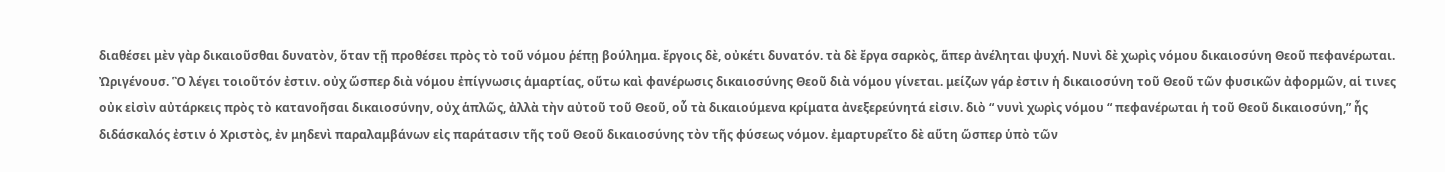διαθέσει μὲν γὰρ δικαιοῦσθαι δυνατὸν, ὅταν τῇ προθέσει πρὸς τὸ τοῦ νόμου ῥέπῃ βούλημα. ἔργοις δὲ, οὐκέτι δυνατόν. τὰ δὲ ἔργα σαρκὸς, ἅπερ ἀνέληται ψυχή. Νυνὶ δὲ χωρὶς νόμου δικαιοσύνη Θεοῦ πεφανέρωται. Ὠριγένουσ. Ὃ λέγει τοιοῦτόν ἐστιν. οὐχ ὥσπερ διὰ νόμου ἐπίγνωσις ἁμαρτίας, οὕτω καὶ φανέρωσις δικαιοσύνης Θεοῦ διὰ νόμου γίνεται. μείζων γάρ ἐστιν ἡ δικαιοσύνη τοῦ Θεοῦ τῶν φυσικῶν ἀφορμῶν, αἱ τινες οὐκ εἰσὶν αὐτάρκεις πρὸς τὸ κατανοῆσαι δικαιοσύνην, οὐχ ἁπλῶς, ἀλλὰ τὴν αὐτοῦ τοῦ Θεοῦ, οὗ τὰ δικαιούμενα κρίματα ἀνεξερεύνητά εἰσιν. διὸ “ νυνὶ χωρὶς νόμου “ πεφανέρωται ἡ τοῦ Θεοῦ δικαιοσύνη,” ἧς διδάσκαλός ἐστιν ὁ Χριστὸς, ἐν μηδενὶ παραλαμβάνων εἰς παράτασιν τῆς τοῦ Θεοῦ δικαιοσύνης τὸν τῆς φύσεως νόμον. ἐμαρτυρεῖτο δὲ αὕτη ὥσπερ ὑπὸ τῶν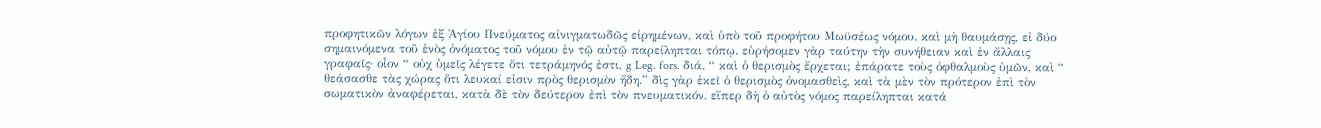προφητικῶν λόγων ἐξ Ἁγίου Πνεύματος αἰνιγματωδῶς εἰρημένων, καὶ ὑπὸ τοῦ προφήτου Μωϋσέως νόμου. καὶ μὴ θαυμάσῃς, εἰ δύο σημαινόμενα τοῦ ἑνὸς ὀνόματος τοῦ νόμου ἐν τῷ αὐτῷ παρείληπται τόπῳ. εὑρήσομεν γὰρ ταύτην τὴν συνήθειαν καὶ ἐν ἄλλαις γραφαῖς· οἷον “ οὐχ ὑμεῖς λέγετε ὅτι τετράμηνός ἐστι, g Leg. fors. διά. “ καὶ ὁ θερισμὸς ἔρχεται; ἐπάρατε τοὺς ὀφθαλμοὺς ὑμῶν, καὶ “ θεάσασθε τὰς χώρας ὅτι λευκαί εἰσιν πρὸς θερισμὸν ἤδη.” δὶς γὰρ ἐκεῖ ὁ θερισμὸς ὀνομασθεὶς, καὶ τὰ μὲν τὸν πρότερον ἐπὶ τὸν σωματικὸν ἀναφέρεται, κατὰ δὲ τὸν δεύτερον ἐπὶ τὸν πνευματικόν. εἴπερ δὴ ὁ αὐτὸς νόμος παρείληπται κατά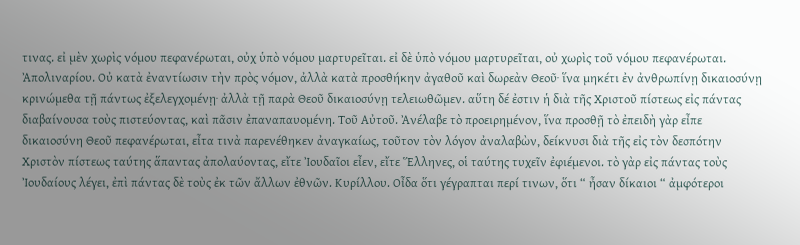τινας. εἰ μὲν χωρὶς νόμου πεφανέρωται, οὐχ ὑπὸ νόμου μαρτυρεῖται. εἰ δὲ ὑπὸ νόμου μαρτυρεῖται, οὐ χωρὶς τοῦ νόμου πεφανέρωται. Ἀπολιναρίου. Οὐ κατὰ ἐναντίωσιν τὴν πρὸς νόμον, ἀλλὰ κατὰ προσθήκην ἀγαθοῦ καὶ δωρεὰν Θεοῦ· ἵνα μηκέτι ἐν ἀνθρωπίνῃ δικαιοσύνῃ κρινώμεθα τῇ πάντως ἐξελεγχομένῃ· ἀλλὰ τῇ παρὰ Θεοῦ δικαιοσύνῃ τελειωθῶμεν. αὕτη δέ ἐστιν ἡ διὰ τῆς Χριστοῦ πίστεως εἰς πάντας διαβαίνουσα τοὺς πιστεύοντας, καὶ πᾶσιν ἐπαναπαυομένη. Τοῦ Αὐτοῦ. Ἀνέλαβε τὸ προειρημένον, ἵνα προσθῇ τὸ ἐπειδὴ γὰρ εἶπε δικαιοσύνη Θεοῦ πεφανέρωται, εἶτα τινὰ παρενέθηκεν ἀναγκαίως, τοῦτον τὸν λόγον ἀναλαβὼν, δείκνυσι διὰ τῆς εἰς τὸν δεσπότην Χριστὸν πίστεως ταύτης ἅπαντας ἀπολαύοντας, εἴτε Ἰουδαῖοι εἶεν, εἴτε Ἕλληνες, οἱ ταύτης τυχεῖν ἐφιέμενοι. τὸ γὰρ εἰς πάντας τοὺς Ἰουδαίους λέγει, ἐπὶ πάντας δὲ τοὺς ἐκ τῶν ἄλλων ἐθνῶν. Κυρίλλου. Οἶδα ὅτι γέγραπται περί τινων, ὅτι “ ἦσαν δίκαιοι “ ἀμφότεροι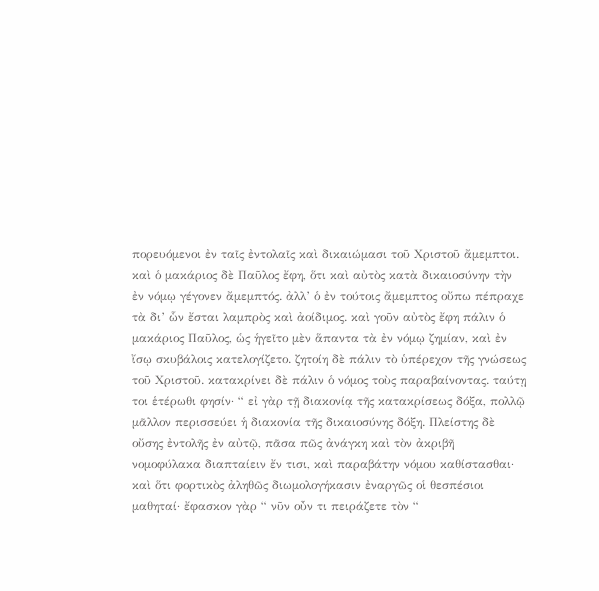πορευόμενοι ἐν ταῖς ἐντολαῖς καὶ δικαιώμασι τοῦ Χριστοῦ ἄμεμπτοι. καὶ ὁ μακάριος δὲ Παῦλος ἔφη, ὅτι καὶ αὐτὸς κατὰ δικαιοσύνην τὴν ἐν νόμῳ γέγονεν ἄμεμπτός. ἀλλ’ ὁ ἐν τούτοις ἄμεμπτος οὔπω πέπραχε τὰ δι’ ὧν ἔσται λαμπρὸς καὶ ἀοίδιμος. καὶ γοῦν αὐτὸς ἔφη πάλιν ὁ μακάριος Παῦλος, ὡς ἡγεῖτο μὲν ἅπαντα τὰ ἐν νόμῳ ζημίαν, καὶ ἐν ἴσῳ σκυβάλοις κατελογίζετο. ζητοίη δὲ πάλιν τὸ ὑπέρεχον τῆς γνώσεως τοῦ Χριστοῦ. κατακρίνει δὲ πάλιν ὁ νόμος τοὺς παραβαίνοντας. ταύτῃ τοι ἑτέρωθι φησίν· “ εἰ γὰρ τῇ διακονίᾳ τῆς κατακρίσεως δόξα, πολλῷ μᾶλλον περισσεύει ἡ διακονία τῆς δικαιοσύνης δόξη. Πλείστης δὲ οὔσης ἐντολῆς ἐν αὐτῷ, πᾶσα πῶς ἀνάγκη καὶ τὸν ἀκριβῆ νομοφύλακα διαπταίειν ἔν τισι, καὶ παραβάτην νόμου καθίστασθαι· καὶ ὅτι φορτικὸς ἀληθῶς διωμολογήκασιν ἐναργῶς οἱ θεσπέσιοι μαθηταί· ἔφασκον γὰρ “ νῦν οὖν τι πειράζετε τὸν “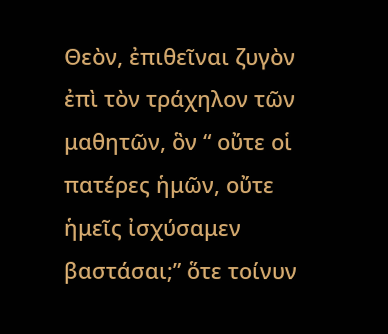Θεὸν, ἐπιθεῖναι ζυγὸν ἐπὶ τὸν τράχηλον τῶν μαθητῶν, ὃν “ οὔτε οἱ πατέρες ἡμῶν, οὔτε ἡμεῖς ἰσχύσαμεν βαστάσαι;” ὅτε τοίνυν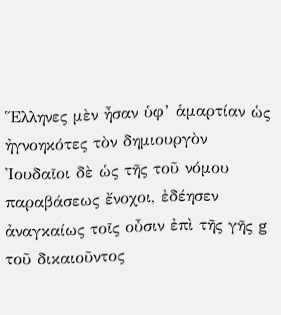Ἕλληνες μὲν ἦσαν ὑφ’ ἁμαρτίαν ὡς ἠγνοηκότες τὸν δημιουργὸν Ἰουδαῖοι δὲ ὡς τῆς τοῦ νόμου παραβάσεως ἔνοχοι, ἐδέησεν ἀναγκαίως τοῖς οὖσιν ἐπὶ τῆς γῆς g τοῦ δικαιοῦντος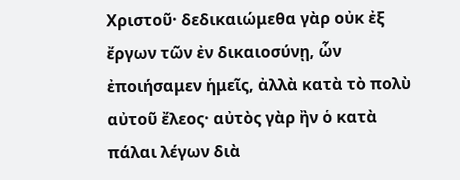Χριστοῦ· δεδικαιώμεθα γὰρ οὐκ ἐξ ἔργων τῶν ἐν δικαιοσύνῃ, ὧν ἐποιήσαμεν ἡμεῖς, ἀλλὰ κατὰ τὸ πολὺ αὐτοῦ ἔλεος· αὐτὸς γὰρ ἢν ὁ κατὰ πάλαι λέγων διὰ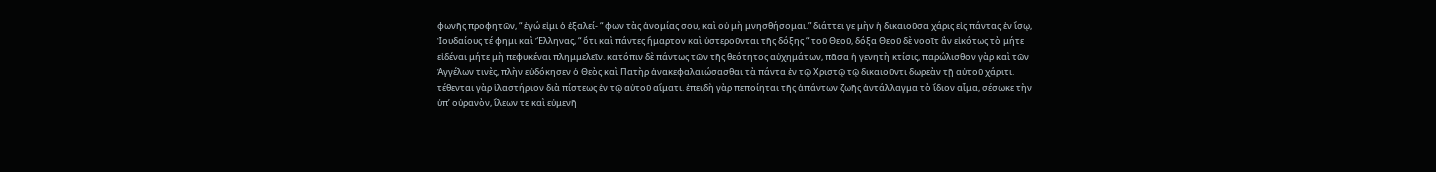φωνῆς προφητῶν, “ ἐγώ εἰμι ὁ ἐξαλεί- “ φων τὰς ἀνομίας σου, καὶ οὐ μὴ μνησθήσομαι.” διάττει γε μὴν ἡ δικαιοῦσα χάρις εἰς πάντας ἐν ἴσῳ, Ἰουδαίους τέ φημι καὶ Ἕλληνας, “ ὅτι καὶ πάντες ἥμαρτον καὶ ὑστεροῦνται τῆς δόξης “ τοῦ Θεοῦ, δόξα Θεοῦ δὲ νοοῖτ ἂν εἰκότως τὸ μήτε εἰδέναι μήτε μὴ πεφυκέναι πλημμελεῖν. κατόπιν δὲ πάντως τῶν τῆς θεότητος αὐχημάτων, πᾶσα ἡ γενητὴ κτίσις, παρώλισθον γὰρ καὶ τῶν Ἀγγέλων τινὲς, πλὴν εὐδόκησεν ὁ Θεὸς καὶ Πατὴρ ἀνακεφαλαιώσασθαι τὰ πάντα ἐν τῷ Χριστῷ τῷ δικαιοῦντι δωρεὰν τῇ αὐτοῦ χάριτι. τέθενται γὰρ ἱλαστήριον διὰ πίστεως ἐν τῷ αὐτοῦ αἵματι. ἐπειδὴ γὰρ πεποίηται τῆς ἁπάντων ζωῆς ἀντάλλαγμα τὸ ἴδιον αἷμα, σέσωκε τὴν ὑπ’ οὐρανὸν, ἵλεων τε καὶ εὐμενῆ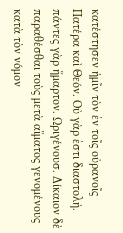κατέστησεν ἡμῖν τὸν ἐν τοῖς οὐρανοῖς Πατέρα καὶ Θεόν. Οὐ γὰρ ἐστι διαστολὴ. πάντες γὰρ ἥμαρτον. Ωριγένουσ. Δίκαιον δὲ παραθέσθαι τοὺς μετὰ αἵματος γενομένους κατὰ τὸν νόμον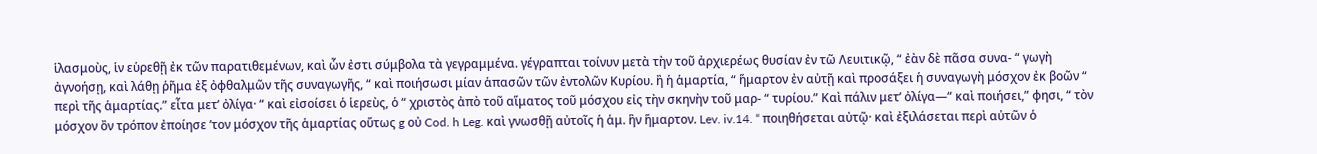ἱλασμοὺς, ἱν εὑρεθῇ ἐκ τῶν παρατιθεμένων, καὶ ὧν ἐστι σύμβολα τὰ γεγραμμένα. γέγραπται τοίνυν μετὰ τὴν τοῦ ἀρχιερέως θυσίαν ἐν τῶ Λευιτικῷ, “ ἐὰν δὲ πᾶσα συνα- “ γωγὴ ἀγνοήσῃ, καὶ λάθῃ ῥῆμα ἐξ ὀφθαλμῶν τῆς συναγωγῆς, “ καὶ ποιήσωσι μίαν ἁπασῶν τῶν ἐντολῶν Κυρίου. ἢ ἡ ἁμαρτία, “ ἥμαρτον ἐν αὐτῇ καὶ προσάξει ἡ συναγωγὴ μόσχον ἐκ βοῶν “ περὶ τῆς ἁμαρτίας.” εἶτα μετ’ ὀλίγα· “ καὶ εἰσοίσει ὁ ἱερεὺς, ὁ “ χριστὸς ἀπὸ τοῦ αἵματος τοῦ μόσχου εἰς τὴν σκηνὴν τοῦ μαρ- “ τυρίου.” Καὶ πάλιν μετ’ ὀλίγα—“ καὶ ποιήσει,” φησι, “ τὸν μόσχον ὂν τρόπον ἐποίησε ’τον μόσχον τῆς ἁμαρτίας οὕτως g οὐ Cod. h Leg. καὶ γνωσθῇ αὐτοῖς ἡ ἁμ. ἣν ἥμαρτον. Lev. iv.14. “ ποιηθήσεται αὐτῷ· καὶ ἐξιλάσεται περὶ αὐτῶν ὁ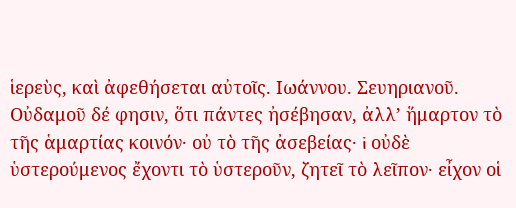ἱερεὺς, καὶ ἀφεθήσεται αὐτοῖς. Ιωάννου. Σευηριανοῦ. Οὐδαμοῦ δέ φησιν, ὅτι πάντες ἠσέβησαν, ἀλλ’ ἥμαρτον τὸ τῆς ἁμαρτίας κοινόν· οὐ τὸ τῆς ἀσεβείας· i οὐδὲ ὑστερούμενος ἔχοντι τὸ ὑστεροῦν, ζητεῖ τὸ λεῖπον· εἶχον οἱ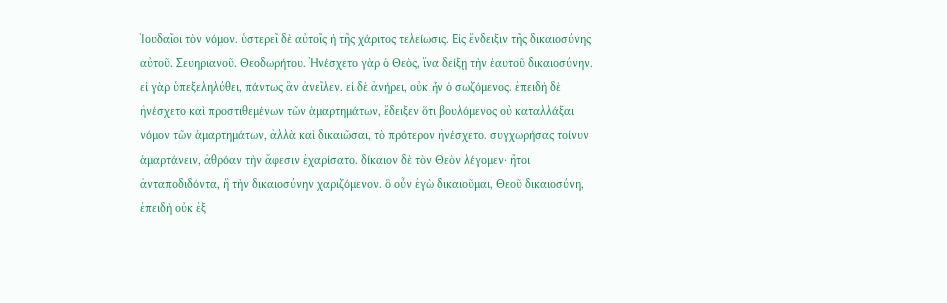Ἰουδαῖοι τὸν νόμον. ὑστερεῖ δὲ αὐτοῖς ἡ τῆς χάριτος τελείωσις. Εἰς ἔνδειξιν τῆς δικαιοσύνης αὐτοῦ. Σευηριανοῦ. Θεοδωρήτου. Ἠνέσχετο γὰρ ὁ Θεὸς, ἵνα δείξῃ τὴν ἑαυτοῦ δικαιοσύνην. εἰ γὰρ ὑπεξεληλύθει, πάντως ἃν ἀνεῖλεν. εἰ δὲ ἀνήρει, οὐκ ἦν ὁ σωζόμενος. ἐπειδὴ δὲ ἠνέσχετο καὶ προστιθεμένων τῶν ἁμαρτημάτων, ἔδειξεν ὅτι βουλόμενος οὐ καταλλάξαι νόμον τῶν ἁμαρτημάτων, ἀλλὰ καὶ δικαιῶσαι, τὸ πρότερον ἠνέσχετο. συγχωρήσας τοίνυν ἁμαρτάνειν, ἀθρόαν τὴν ἄφεσιν ἐχαρίσατο. δίκαιον δὲ τὸν Θεὸν λέγομεν· ἤτοι ἀνταποδιδόντα, ἣ τὴν δικαιοσύνην χαριζόμενον. ὃ οὖν ἐγὼ δικαιοῦμαι, Θεοῦ δικαιοσύνη, ἐπειδὴ οὐκ ἐξ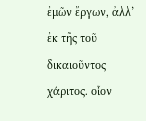ἐμῶν ἔργων, ἀλλ’ ἐκ τῆς τοῦ δικαιοῦντος χάριτος. οἷον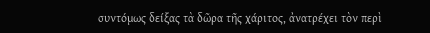συντόμως δείξας τὰ δῶρα τῆς χάριτος, ἀνατρέχει τὸν περὶ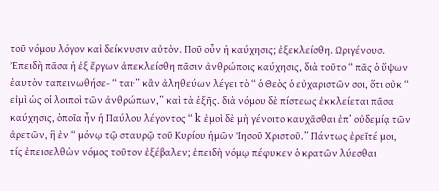τοῦ νόμου λόγον καὶ δείκνυσιν αὐτὸν. Ποῦ οὖν ἡ καύχησις; ἐξεκλείσθη. Ωριγένουσ. Ἐπειδὴ πᾶσα ἡ ἐξ ἔργων ἀπεκλείσθη πᾶσιν ἀνθρώποις καύχησις, διὰ τοῦτο “ πᾶς ὁ ὕψων ἑαυτὸν ταπεινωθήσε- “ ται·” κἂν ἀληθεύων λέγει τὸ “ ὁ Θεὸς ὁ εὐχαριστῶν σοι, ὅτι οὐκ “ εἰμὶ ὡς οἱ λοιποὶ τῶν ἀνθρώπων,” καὶ τὰ ἑξῆς. διὰ νόμου δὲ πίστεως ἐκκλείεται πᾶσα καύχησις, ὁποῖα ἦν ἡ Παύλου λέγοντος “ k ἐμοὶ δὲ μὴ γένοιτο καυχᾶσθαι ἐπ’ οὐδεμίᾳ τῶν ἀρετῶν, ἣ ἐν “ μόνῳ τῷ σταυρῷ τοῦ Κυρίου ἡμῶν Ἰησοῦ Χριστοῦ.” Πάντως ἐρεῖτέ μοι, τίς ἐπεισελθὼν νόμος τοῦτον ἐξέβαλεν; ἐπειδὴ νόμῳ πέφυκεν ὁ κρατῶν λύεσθαι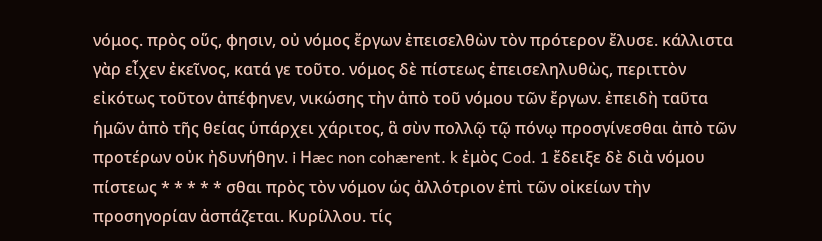νόμος. πρὸς οὕς, φησιν, οὐ νόμος ἔργων ἐπεισελθὼν τὸν πρότερον ἔλυσε. κάλλιστα γὰρ εἶχεν ἐκεῖνος, κατά γε τοῦτο. νόμος δὲ πίστεως ἐπεισεληλυθὼς, περιττὸν εἰκότως τοῦτον ἀπέφηνεν, νικώσης τὴν ἀπὸ τοῦ νόμου τῶν ἔργων. ἐπειδὴ ταῦτα ἡμῶν ἀπὸ τῆς θείας ὑπάρχει χάριτος, ἃ σὺν πολλῷ τῷ πόνῳ προσγίνεσθαι ἀπὸ τῶν προτέρων οὐκ ἠδυνήθην. i Ηæc non cohærent. k ἐμὸς Cod. 1 ἔδειξε δὲ διὰ νόμου πίστεως * * * * * σθαι πρὸς τὸν νόμον ὡς ἀλλότριον ἐπὶ τῶν οἰκείων τὴν προσηγορίαν ἀσπάζεται. Κυρίλλου. τίς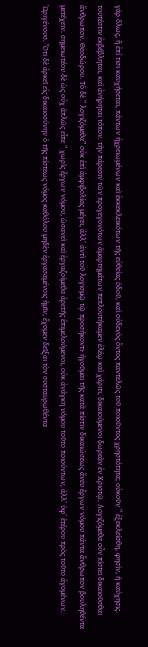γὰρ ὅλως, ἣ ἐπί τισι καυχήσεται, πάντων ἠχρειωμένων καὶ ἐκκεκλεικότων τῆς εὐθείας ὁδοῦ, καὶ οὐδενὸς ὄντος παντελῶς τοῦ ποιοῦντος χρηστότητα; οὐκοῦν “ ἐξεκλείσθη, φησὶν, ἡ καύχησις. τουτέστιν ἐκβέβληται, καὶ ἀνήρηται τόπον. τὴν πάρεσιν τῶν προγεγονότων ἁμαρτημάτων πεπλουτήκαμεν ἐλέῳ καὶ χάριτι, δικαιούμενοι δωρεὰν ἐν Χριστῷ. Λογιζόμεθα οὖν πίστει δικαιοῦσθαι ἄνθρωπον. Θεοδώρου. Τὸ δὲ “ λογιζόμεθα” οὐκ ἐπὶ ἀμφιβολίας μέγει, ἀλλ’ ἀντὶ τοῦ λογισμῷ τῷ προσήκοντι· ἡγοῦμαι τῆς κατὰ πίστιν δικαιώσεως ἄνευ ἔργων νόμου πάντα ἄνθρωπον βουληθέντα μετέχειν. σημειωτέον δὲ ὡς οὐχ ἁπλῶς εἶπε “ χωρὶς ἔργων νόμου, ὡσανεὶ καὶ ἐργαζοίμεθα ἀρετῆς ἐπιμελούμενοι, οὐκ ἀνάγκη νόμου τοῦτο ποιούντων, ἀλλ’ ὑφ’ ἑτέρου πρὸς τοῦτο ἀγομένων. Ὡριγένουσ. Ὅτι δὲ ἀρκεῖ εἰς δικαιοσύνην ὁ τῆς πίστεως νόμος καθόλου μηδὲν ἐργασαμένοις ἡμῖν, ἔχομεν δεῖξαι τὸν συσταυρωθέντα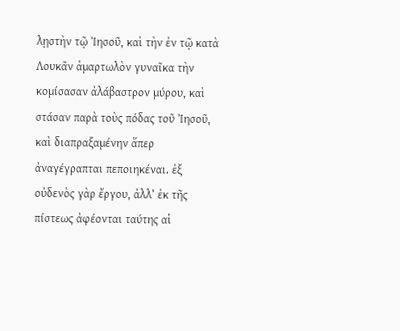λῃστὴν τῷ Ἰησοῦ, καὶ τὴν ἐν τῷ κατὰ Λουκᾶν ἁμαρτωλὸν γυναῖκα τὴν κομίσασαν ἀλάβαστρον μύρου, καὶ στάσαν παρὰ τοὺς πόδας τοῦ Ἰησοῦ, καὶ διαπραξαμένην ἅπερ ἀναγέγραπται πεποιηκέναι. ἐξ οὐδενὸς γὰρ ἔργου, ἀλλ’ ἐκ τῆς πίστεως ἀφέονται ταύτης αἱ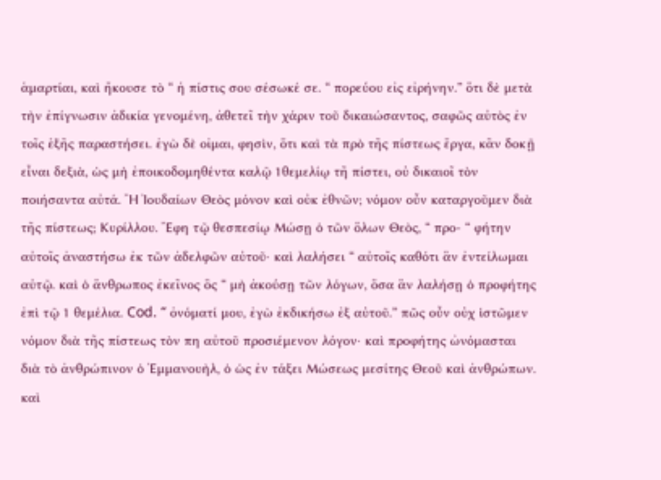ἁμαρτίαι, καὶ ἤκουσε τὸ “ ἡ πίστις σου σέσωκέ σε. “ πορεύου εἰς εἰρήνην.” ὅτι δὲ μετὰ τὴν ἐπίγνωσιν ἀδικία γενομένη, ἀθετεῖ τὴν χάριν τοῦ δικαιώσαντος, σαφῶς αὐτὸς ἐν τοῖς ἑξῆς παραστήσει. ἐγὼ δὲ οἰμαι, φησὶν, ὅτι καὶ τὰ πρὸ τῆς πίστεως ἔργα, κἂν δοκῇ εἶναι δεξιὰ, ὡς μὴ ἐποικοδομηθέντα καλῷ 1θεμελίῳ τῆ πίστει, οὐ δικαιοῖ τὸν ποιήσαντα αὐτά. Ἢ Ἰουδαίων Θεὸς μόνον καὶ οὐκ ἐθνῶν; νόμον οὖν καταργοῦμεν διὰ τῆς πίστεως; Κυρίλλου. Ἔφη τῷ θεσπεσίῳ Μώσῃ ὁ τῶν ὅλων Θεὸς, “ προ- “ φήτην αὐτοῖς ἀναστήσω ἐκ τῶν ἀδελφῶν αὐτοῦ· καὶ λαλήσει “ αὐτοῖς καθότι ἃν ἐντείλωμαι αὐτῷ. καὶ ὁ ἄνθρωπος ἐκεῖνος ὃς “ μὴ ἀκούσῃ τῶν λόγων, ὅσα ἃν λαλήσῃ ὁ προφήτης ἐπὶ τῷ 1 θεμέλια. Cod. “ ὀνόματί μου, ἐγὼ ἐκδικήσω ἐξ αὐτοῦ.” πῶς οὖν οὐχ ἱστῶμεν νόμον διὰ τῆς πίστεως τὸν πη αὐτοῦ προσιέμενον λόγον· καὶ προφήτης ὠνόμασται διὰ τὸ ἀνθρώπινον ὁ Ἐμμανουὴλ, ὁ ὡς ἐν τάξει Μώσεως μεσίτης Θεοῦ καὶ ἀνθρώπων. καὶ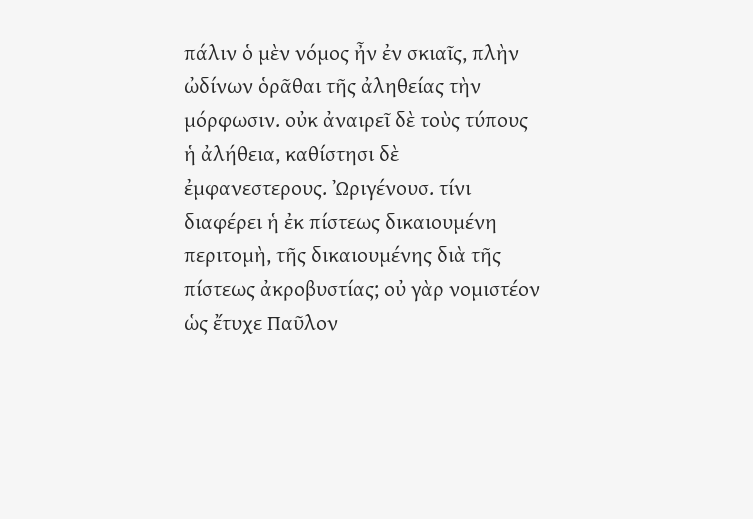πάλιν ὁ μὲν νόμος ἦν ἐν σκιαῖς, πλὴν ὠδίνων ὁρᾶθαι τῆς ἀληθείας τὴν μόρφωσιν. οὐκ ἀναιρεῖ δὲ τοὺς τύπους ἡ ἀλήθεια, καθίστησι δὲ ἐμφανεστερους. Ὠριγένουσ. τίνι διαφέρει ἡ ἐκ πίστεως δικαιουμένη περιτομὴ, τῆς δικαιουμένης διὰ τῆς πίστεως ἀκροβυστίας; οὐ γὰρ νομιστέον ὡς ἔτυχε Παῦλον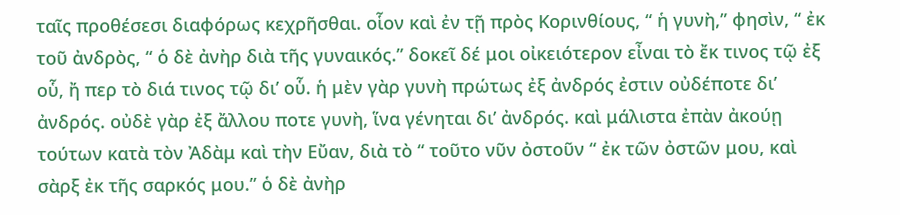ταῖς προθέσεσι διαφόρως κεχρῆσθαι. οἷον καὶ ἐν τῇ πρὸς Κορινθίους, “ ἡ γυνὴ,” φησὶν, “ ἐκ τοῦ ἀνδρὸς, “ ὁ δὲ ἀνὴρ διὰ τῆς γυναικός.” δοκεῖ δέ μοι οἰκειότερον εἶναι τὸ ἔκ τινος τῷ ἐξ οὗ, ἤ περ τὸ διά τινος τῷ δι’ οὗ. ἡ μὲν γὰρ γυνὴ πρώτως ἐξ ἀνδρός ἐστιν οὐδέποτε δι’ ἀνδρός. οὐδὲ γὰρ ἐξ ἄλλου ποτε γυνὴ, ἵνα γένηται δι’ ἀνδρός. καὶ μάλιστα ἐπὰν ἀκούῃ τούτων κατὰ τὸν Ἀδὰμ καὶ τὴν Εὔαν, διὰ τὸ “ τοῦτο νῦν ὀστοῦν “ ἐκ τῶν ὀστῶν μου, καὶ σὰρξ ἐκ τῆς σαρκός μου.” ὁ δὲ ἀνὴρ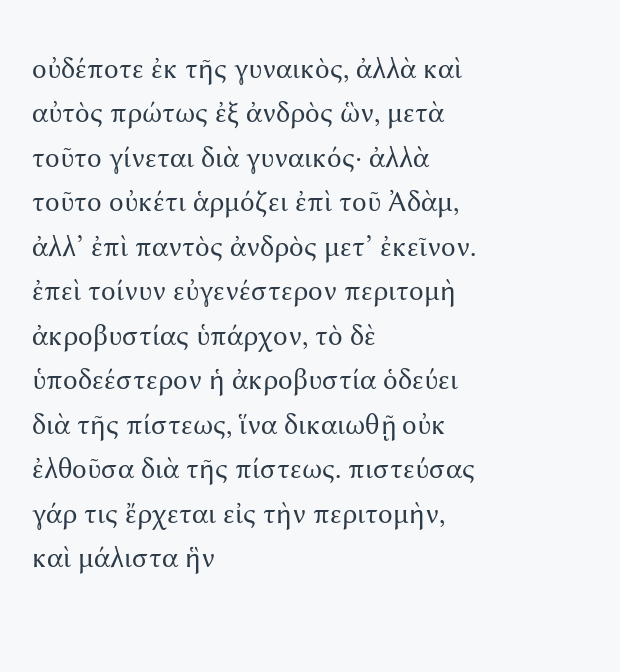οὐδέποτε ἐκ τῆς γυναικὸς, ἀλλὰ καὶ αὐτὸς πρώτως ἐξ ἀνδρὸς ὣν, μετὰ τοῦτο γίνεται διὰ γυναικός· ἀλλὰ τοῦτο οὐκέτι ἁρμόζει ἐπὶ τοῦ Ἀδὰμ, ἀλλ’ ἐπὶ παντὸς ἀνδρὸς μετ’ ἐκεῖνον. ἐπεὶ τοίνυν εὐγενέστερον περιτομὴ ἀκροβυστίας ὑπάρχον, τὸ δὲ ὑποδεέστερον ἡ ἀκροβυστία ὁδεύει διὰ τῆς πίστεως, ἵνα δικαιωθῇ οὐκ ἐλθοῦσα διὰ τῆς πίστεως. πιστεύσας γάρ τις ἔρχεται εἰς τὴν περιτομὴν, καὶ μάλιστα ἣν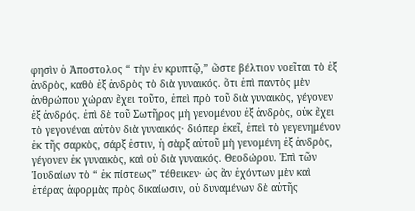φησὶν ὁ Ἀποστολος “ τὴν ἐν κρυπτῷ,” ὥστε βέλτιον νοεῖται τὸ ἐξ ἀνδρὸς, καθὸ ἐξ ἀνδρὸς τὸ διὰ γυναικός. ὅτι ἐπὶ παντὸς μὲν ἀνθρώπου χώραν ἔχει τοῦτο, ἐπεὶ πρὸ τοῦ διὰ γυναικὸς, γέγονεν ἐξ ἀνδρός. ἐπὶ δὲ τοῦ Σωτῆρος μὴ γενομένου ἐξ ἀνδρὸς, οὐκ ἔχει τὸ γεγονέναι αὐτὸν διὰ γυναικός· διόπερ ἐκεῖ, ἐπεὶ τὸ γεγενημένον ἐκ τῆς σαρκὸς, σάρξ ἐστιν, ἡ σὰρξ αὐτοῦ μὴ γενομένη ἐξ ἀνδρὸς, γέγονεν ἐκ γυναικὸς, καὶ οὐ διὰ γυναικός. Θεοδώρου. Ἐπὶ τῶν Ἰουδαίων τὸ “ ἐκ πίστεως” τέθεικεν· ὡς ἃν ἐχόντων μὲν καὶ ἑτέρας ἀφορμὰς πρὸς δικαίωσιν, οὐ δυναμένων δὲ αὐτῆς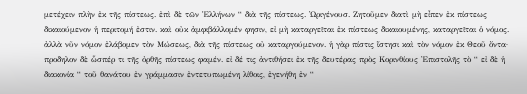μετέχειν πλὴν ἐκ τῆς πίστεως. ἐπὶ δὲ τῶν Ἑλλήνων “ διὰ τῆς πίστεως. Ὠριγένουσ. Ζητοῦμεν διατὶ μὴ εἶπεν ἐκ πίστεως δικαιούμενον ἡ περιτομή ἐστιν. καὶ οὐκ ἀμφιβάλλομέν φησιν, εἰ μὴ καταργεῖται ἐκ πίστεως δικαιουμένης, καταργεῖται ὁ νόμος. ἀλλὰ νῦν νόμον ἐλάβομεν τὸν Μώσεως, διὰ τῆς πίστεως οὐ καταργούμενον. ἡ γὰρ πίστις ἵστησι καὶ τὸν νόμον ἐκ Θεοῦ ὄντα· προδηλον δὲ ὧσπέρ τι τῆς ὀρθῆς πίστεως φαμέν. εἰ δέ τις ἀντιθήσει ἐκ τῆς δευτέρας πρὸς Κορινθίους Ἐπιστολῆς τὸ “ εἰ δὲ ἡ διακονία “ τοῦ θανάτου ἐν γράμμασιν ἐντετυπωμένη λίθοις, ἐγενήθη ἐν “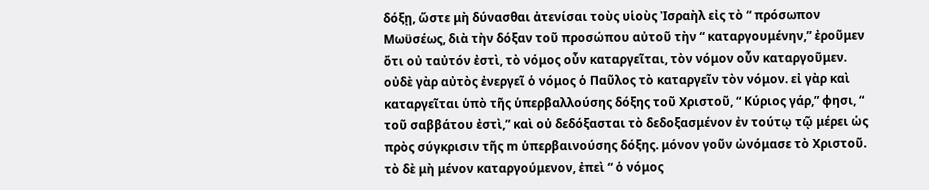δόξῃ, ὥστε μὴ δύνασθαι ἀτενίσαι τοὺς υἱοὺς Ἰσραὴλ εἰς τὸ “ πρόσωπον Μωϋσέως, διὰ τὴν δόξαν τοῦ προσώπου αὐτοῦ τὴν “ καταργουμένην,” ἐροῦμεν ὅτι οὐ ταὐτόν ἐστὶ, τὸ νόμος οὖν καταργεῖται, τὸν νόμον οὖν καταργοῦμεν. οὐδὲ γὰρ αὐτὸς ἐνεργεῖ ὁ νόμος ὁ Παῦλος τὸ καταργεῖν τὸν νόμον. εἰ γὰρ καὶ καταργεῖται ὑπὸ τῆς ὑπερβαλλούσης δόξης τοῦ Χριστοῦ, “ Κύριος γάρ,” φησι, “ τοῦ σαββάτου ἐστὶ,” καὶ οὐ δεδόξασται τὸ δεδοξασμένον ἐν τούτῳ τῷ μέρει ὡς πρὸς σύγκρισιν τῆς m ὑπερβαινούσης δόξης. μόνον γοῦν ὠνόμασε τὸ Χριστοῦ. τὸ δὲ μὴ μένον καταργούμενον, ἐπεὶ “ ὁ νόμος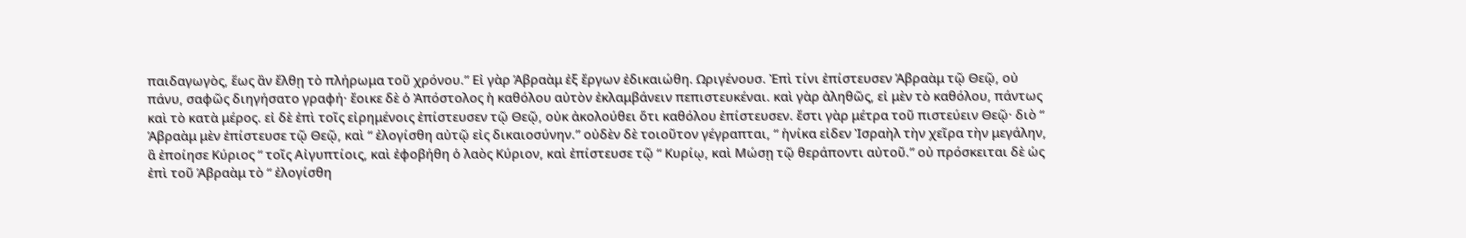παιδαγωγὸς, ἕως ἂν ἔλθῃ τὸ πλήρωμα τοῦ χρόνου.” Εἰ γὰρ Ἁβραὰμ ἐξ ἔργων ἐδικαιώθη. Ωριγένουσ. Ἐπὶ τίνι ἐπίστευσεν Ἁβραὰμ τῷ Θεῷ, οὐ πάνυ, σαφῶς διηγήσατο γραφή· ἔοικε δὲ ὁ Ἀπόστολος ἡ καθόλου αὐτὸν ἐκλαμβάνειν πεπιστευκέναι. καὶ γὰρ ἀληθῶς, εἰ μὲν τὸ καθόλου, πάντως καὶ τὸ κατὰ μέρος. εἰ δὲ ἐπὶ τοῖς εἰρημένοις ἐπίστευσεν τῷ Θεῷ, οὐκ ἀκολούθει ὅτι καθόλου ἐπίστευσεν. ἔστι γὰρ μέτρα τοῦ πιστεύειν Θεῷ· διὸ “ Ἁβραὰμ μὲν ἐπίστευσε τῷ Θεῷ, καὶ “ ἐλογίσθη αὐτῷ εἰς δικαιοσύνην.” οὐδὲν δὲ τοιοῦτον γέγραπται, “ ἡνίκα εἰδεν Ἰσραὴλ τὴν χεῖρα τὴν μεγάλην, ἃ ἐποίησε Κύριος “ τοῖς Αἰγυπτίοις, καὶ ἐφοβήθη ὁ λαὸς Κύριον, καὶ ἐπίστευσε τῷ “ Κυρίῳ, καὶ Μώσῃ τῷ θεράποντι αὐτοῦ.” οὐ πρόσκειται δὲ ὡς ἐπὶ τοῦ Ἁβραὰμ τὸ “ ἐλογίσθη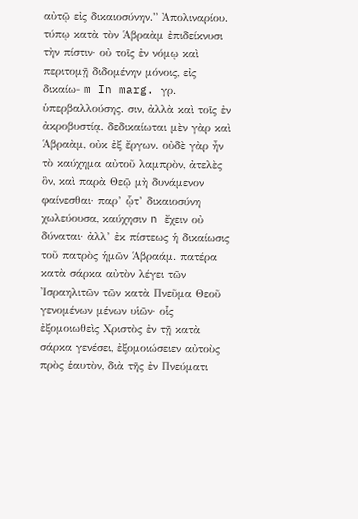αὐτῷ εἰς δικαιοσύνην.” Ἀπολιναρίου. τύπῳ κατὰ τὸν Ἁβραὰμ ἐπιδείκνυσι τὴν πίστιν· οὐ τοῖς ἐν νόμῳ καὶ περιτομῇ διδομένην μόνοις, εἰς δικαίω- m In marg. γρ. ὑπερβαλλούσης. σιν, ἀλλὰ καὶ τοῖς ἐν ἀκροβυστίᾳ. δεδικαίωται μὲν γὰρ καὶ Ἁβραὰμ, οὐκ ἐξ ἔργων. οὐδὲ γὰρ ἦν τὸ καύχημα αὐτοῦ λαμπρὸν, ἀτελὲς ὃν, καὶ παρὰ Θεῷ μὴ δυνάμενον φαίνεσθαι· παρ’ ᾧτ’ δικαιοσύνη χωλεύουσα, καύχησιν n ἔχειν οὐ δύναται· ἀλλ’ ἐκ πίστεως ἡ δικαίωσις τοῦ πατρὸς ἡμῶν Ἁβραάμ. πατέρα κατὰ σάρκα αὐτὸν λέγει τῶν Ἰσραηλιτῶν τῶν κατὰ Πνεῦμα Θεοῦ γενομένων μένων υἱῶν· οἷς ἐξομοιωθεὶς Χριστὸς ἐν τῇ κατὰ σάρκα γενέσει, ἐξομοιώσειεν αὐτοὺς πρὸς ἑαυτὸν, διὰ τῆς ἐν Πνεύματι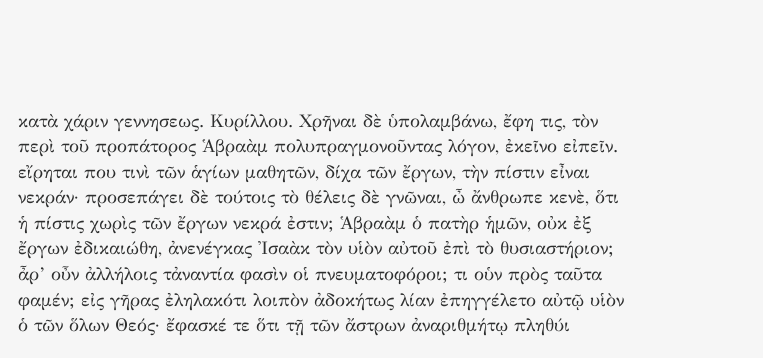κατὰ χάριν γεννησεως. Κυρίλλου. Χρῆναι δὲ ὑπολαμβάνω, ἔφη τις, τὸν περὶ τοῦ προπάτορος Ἁβραὰμ πολυπραγμονοῦντας λόγον, ἐκεῖνο εἰπεῖν. εἴρηται που τινὶ τῶν ἁγίων μαθητῶν, δίχα τῶν ἔργων, τὴν πίστιν εἶναι νεκράν· προσεπάγει δὲ τούτοις τὸ θέλεις δὲ γνῶναι, ὦ ἄνθρωπε κενὲ, ὅτι ἡ πίστις χωρὶς τῶν ἔργων νεκρά ἐστιν; Ἁβραὰμ ὁ πατὴρ ἡμῶν, οὐκ ἐξ ἔργων ἐδικαιώθη, ἀνενέγκας Ἰσαὰκ τὸν υἱὸν αὐτοῦ ἐπὶ τὸ θυσιαστήριον; ἆρ’ οὖν ἀλλήλοις τἀναντία φασὶν οἱ πνευματοφόροι; τι οὑν πρὸς ταῦτα φαμέν; εἰς γῆρας ἐληλακότι λοιπὸν ἀδοκήτως λίαν ἐπηγγέλετο αὐτῷ υἱὸν ὁ τῶν ὅλων Θεός· ἔφασκέ τε ὅτι τῇ τῶν ἄστρων ἀναριθμήτῳ πληθύι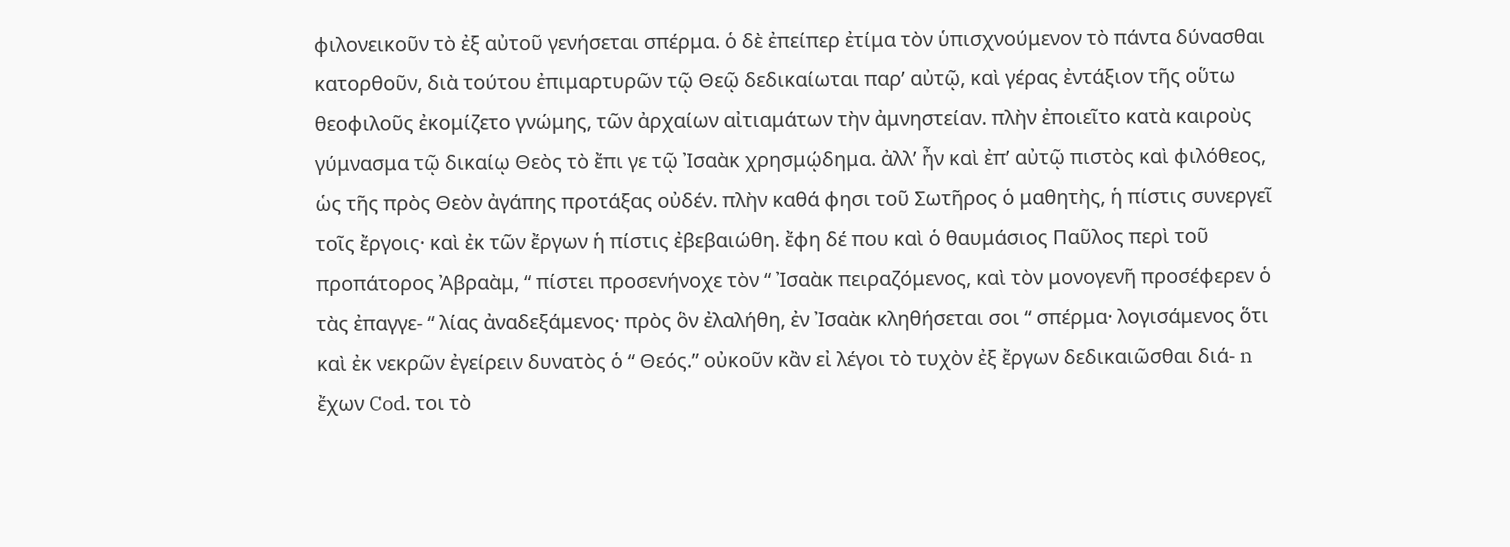φιλονεικοῦν τὸ ἐξ αὐτοῦ γενήσεται σπέρμα. ὁ δὲ ἐπείπερ ἐτίμα τὸν ὑπισχνούμενον τὸ πάντα δύνασθαι κατορθοῦν, διὰ τούτου ἐπιμαρτυρῶν τῷ Θεῷ δεδικαίωται παρ’ αὐτῷ, καὶ γέρας ἐντάξιον τῆς οὕτω θεοφιλοῦς ἐκομίζετο γνώμης, τῶν ἀρχαίων αἰτιαμάτων τὴν ἀμνηστείαν. πλὴν ἐποιεῖτο κατὰ καιροὺς γύμνασμα τῷ δικαίῳ Θεὸς τὸ ἔπι γε τῷ Ἰσαὰκ χρησμῴδημα. ἀλλ’ ἦν καὶ ἐπ’ αὐτῷ πιστὸς καὶ φιλόθεος, ὡς τῆς πρὸς Θεὸν ἀγάπης προτάξας οὐδέν. πλὴν καθά φησι τοῦ Σωτῆρος ὁ μαθητὴς, ἡ πίστις συνεργεῖ τοῖς ἔργοις· καὶ ἐκ τῶν ἔργων ἡ πίστις ἐβεβαιώθη. ἔφη δέ που καὶ ὁ θαυμάσιος Παῦλος περὶ τοῦ προπάτορος Ἀβραὰμ, “ πίστει προσενήνοχε τὸν “ Ἰσαὰκ πειραζόμενος, καὶ τὸν μονογενῆ προσέφερεν ὁ τὰς ἐπαγγε- “ λίας ἀναδεξάμενος· πρὸς ὃν ἐλαλήθη, ἐν Ἰσαὰκ κληθήσεται σοι “ σπέρμα· λογισάμενος ὅτι καὶ ἐκ νεκρῶν ἐγείρειν δυνατὸς ὁ “ Θεός.” οὐκοῦν κἂν εἰ λέγοι τὸ τυχὸν ἐξ ἔργων δεδικαιῶσθαι διά- n ἔχων Cod. τοι τὸ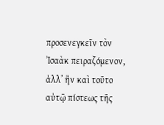προσενεγκεῖν τὸν Ἰσαὰκ πειραζόμενον, ἀλλ’ ἢν καὶ τοῦτο αὐτῷ πίστεως τῆς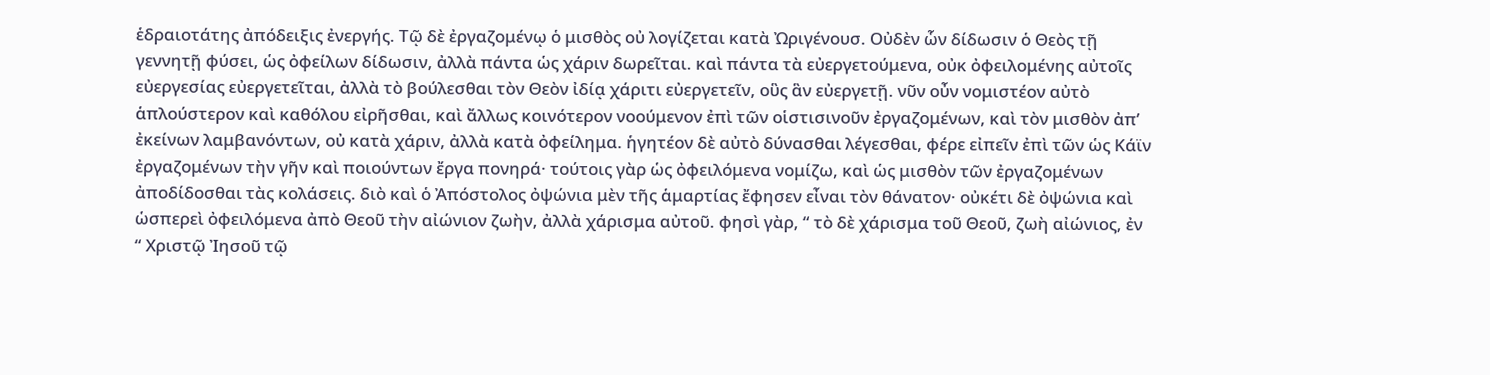ἑδραιοτάτης ἀπόδειξις ἐνεργής. Τῷ δὲ ἐργαζομένῳ ὁ μισθὸς οὐ λογίζεται κατὰ Ὠριγένουσ. Οὐδὲν ὧν δίδωσιν ὁ Θεὸς τῇ γεννητῇ φύσει, ὡς ὀφείλων δίδωσιν, ἀλλὰ πάντα ὡς χάριν δωρεῖται. καὶ πάντα τὰ εὐεργετούμενα, οὐκ ὀφειλομένης αὐτοῖς εὐεργεσίας εὐεργετεῖται, ἀλλὰ τὸ βούλεσθαι τὸν Θεὸν ἰδίᾳ χάριτι εὐεργετεῖν, οὓς ἃν εὐεργετῇ. νῦν οὖν νομιστέον αὐτὸ ἁπλούστερον καὶ καθόλου εἰρῆσθαι, καὶ ἄλλως κοινότερον νοούμενον ἐπὶ τῶν οἱστισινοῦν ἐργαζομένων, καὶ τὸν μισθὸν ἀπ’ ἐκείνων λαμβανόντων, οὐ κατὰ χάριν, ἀλλὰ κατὰ ὀφείλημα. ἡγητέον δὲ αὐτὸ δύνασθαι λέγεσθαι, φέρε εἰπεῖν ἐπὶ τῶν ὡς Κάϊν ἐργαζομένων τὴν γῆν καὶ ποιούντων ἔργα πονηρά· τούτοις γὰρ ὡς ὀφειλόμενα νομίζω, καὶ ὡς μισθὸν τῶν ἐργαζομένων ἀποδίδοσθαι τὰς κολάσεις. διὸ καὶ ὁ Ἀπόστολος ὀψώνια μὲν τῆς ἁμαρτίας ἔφησεν εἶναι τὸν θάνατον· οὐκέτι δὲ ὀψώνια καὶ ὡσπερεὶ ὀφειλόμενα ἀπὸ Θεοῦ τὴν αἰώνιον ζωὴν, ἀλλὰ χάρισμα αὐτοῦ. φησὶ γὰρ, “ τὸ δὲ χάρισμα τοῦ Θεοῦ, ζωὴ αἰώνιος, ἐν “ Χριστῷ Ἰησοῦ τῷ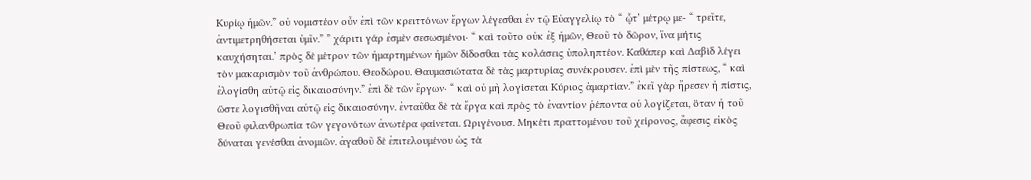Κυρίῳ ἡμῶν.” οὐ νομιστέον οὖν ἐπὶ τῶν κρειττόνων ἔργων λέγεσθαι ἐν τῷ Εὐαγγελίῳ τὸ “ ᾧτ’ μέτρῳ με- “ τρεῖτε, ἀντιμετρηθήσεται ὑμῖν.” ” χάριτι γάρ ἐσμὲν σεσωσμένοι· “ καὶ τοῦτο οὐκ ἐξ ἡμῶν, Θεοῦ τὸ δῶρον, ἵνα μήτις καυχήσηται.’ πρὸς δὲ μέτρον τῶν ἡμαρτημένων ἡμῶν δίδοσθαι τὰς κολάσεις ὑποληπτέον. Καθάπερ καὶ Δαβὶδ λέγει τὸν μακαρισμὸν τοῦ ἀνθρώπου. Θεοδώρου. Θαυμασιώτατα δὲ τὰς μαρτυρίας συνέκρουσεν. ἐπὶ μὲν τῆς πίστεως, “ καὶ ἐλογίσθη αὐτῷ εἰς δικαιοσύνην.” ἐπὶ δὲ τῶν ἔργων· “ καὶ οὐ μὴ λογίσεται Κύριος ἁμαρτίαν.” ἐκεῖ γὰρ ἤρεσεν ἡ πίστις, ὥστε λογισθῆναι αὐτῷ εἰς δικαιοσύνην. ἐνταῦθα δὲ τὰ ἔργα καὶ πρὸς τὸ ἐναντίον ῥέποντα οὐ λογίζεται, ὅταν ἡ τοῦ Θεοῦ φιλανθρωπία τῶν γεγονότων ἀνωτέρα φαίνεται. Ωριγένουσ. Μηκέτι πραττομένου τοῦ χείρονος, ἄφεσις εἰκὸς δύναται γενέσθαι ἀνομιῶν. ἀγαθοῦ δὲ ἐπιτελουμένου ὡς τὰ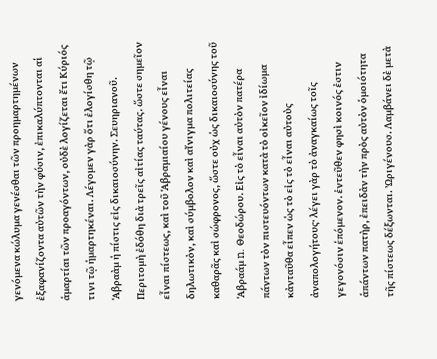γενόμενα κώλυμα γενέσθαι τῶν προημαρτημένων ἐξαφανίζοντα αὐτῶν τὴν φύσιν, ἐπικαλύπτονται αἱ ἁμαρτίαι τῶν προαγόντων, οὐδὲ λογίζεται ἔτι Κύριός τινι τῷ ἡμαρτηκέναι. Λέγομεν γὰρ ὅτι ἐλογίσθη τῷ Ἁβραὰμ ἡ πίστις εἰς δικαιοσύνην. Σευηριανοῦ. Περιτομὴ ἐδόθη διὰ τρεῖς αἰτίας ταύτας. ὥστε σημεῖον εἶναι πίστεως, καὶ τοῦ Ἁβραμιαίου γένους εἶναι δηλωτικὸν, καὶ σύμβολον καὶ αἴνιγμα πολιτείας καθαρᾶς καἰ σώφρονος, ὥστε οὐχ ὡς δικαιοσύνης τοῦ Ἁβραάμ n. Θεοδώρου. Εἰς τὸ εἶναι αὐτὸν πατέρα πάντων τὸν πιστευόντων κατὰ τὸ οἰκεῖον ἰδίωμα κἀνταῦθα εἶπεν ὡς τὸ εἰς τὸ εἶναι αὐτοὺς ἀναπολογήτους· λέγει γὰρ τὸ ἀναγκαίως τοῖς γεγονόσιν ἑπόμενον. ἐντεῦθεν φησὶ κοινός ἐστιν ἁπάντων πατὴρ, ἐπειδὰν τὴν πρὸς αὐτὸν ὁμοιότητα τῆς πίστεως δέξωνται. Ὠριγένουσ. Λαμβάνει δὲ μετὰ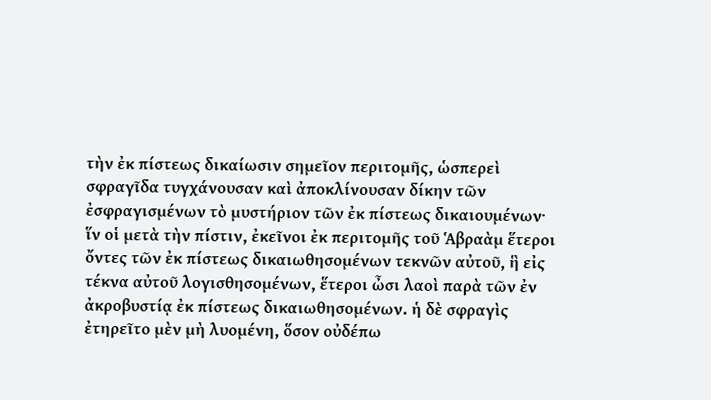τὴν ἐκ πίστεως δικαίωσιν σημεῖον περιτομῆς, ὡσπερεὶ σφραγῖδα τυγχάνουσαν καὶ ἀποκλίνουσαν δίκην τῶν ἐσφραγισμένων τὸ μυστήριον τῶν ἐκ πίστεως δικαιουμένων· ἵν οἱ μετὰ τὴν πίστιν, ἐκεῖνοι ἐκ περιτομῆς τοῦ Ἁβραὰμ ἕτεροι ὄντες τῶν ἐκ πίστεως δικαιωθησομένων τεκνῶν αὐτοῦ, ἣ εἰς τέκνα αὐτοῦ λογισθησομένων, ἕτεροι ὦσι λαοὶ παρὰ τῶν ἐν ἀκροβυστίᾳ ἐκ πίστεως δικαιωθησομένων. ἡ δὲ σφραγὶς ἐτηρεῖτο μὲν μὴ λυομένη, ὅσον οὐδέπω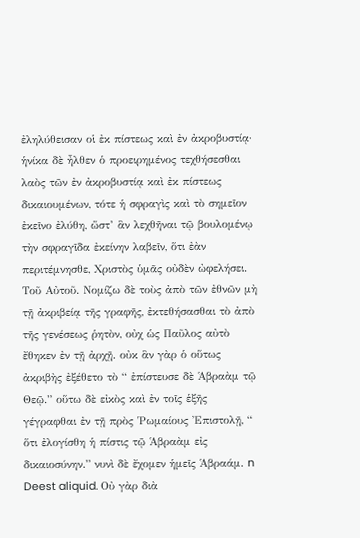ἐληλύθεισαν οἱ ἐκ πίστεως καὶ ἐν ἀκροβυστίᾳ· ἡνίκα δὲ ἦλθεν ὁ προειρημένος τεχθήσεσθαι λαὸς τῶν ἐν ἀκροβυστίᾳ καὶ ἐκ πίστεως δικαιουμένων, τότε ἡ σφραγὶς καὶ τὸ σημεῖον ἐκεῖνο ἐλύθη, ὥστ’ ἃν λεχθῆναι τῷ βουλομένῳ τὴν σφραγῖδα ἐκείνην λαβεῖν, ὅτι ἐὰν περιτέμνησθε, Χριστὸς ὑμᾶς οὐδὲν ὠφελήσει. Τοῦ Αὐτοῦ. Νομίζω δὲ τοὺς ἀπὸ τῶν ἐθνῶν μὴ τῇ ἀκριβείᾳ τῆς γραφῆς, ἐκτεθήσασθαι τὸ ἀπὸ τῆς γενέσεως ῥητὸν, οὐχ ὡς Παῦλος αὐτὸ ἔθηκεν ἐν τῇ ἀρχῇ. οὐκ ἃν γὰρ ὁ οὕτως ἀκριβὴς ἐξέθετο τὸ “ ἐπίστευσε δὲ Ἁβραὰμ τῷ Θεῷ.” οὕτω δὲ εἰκὸς καὶ ἐν τοῖς ἑξῆς γέγραφθαι ἐν τῇ πρὸς Ῥωμαίους Ἐπιστολῇ, “ ὅτι ἐλογίσθη ἡ πίστις τῷ Ἁβραὰμ εἰς δικαιοσύνην.” νυνὶ δὲ ἔχομεν ἡμεῖς Ἁβραάμ. n Deest aliquid. Οὐ γὰρ διὰ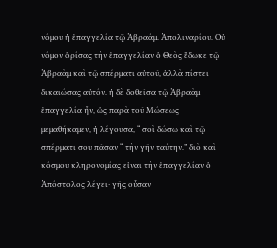νόμου ἡ ἐπαγγελία τῷ Ἁβραάμ. Ἀπολιναρίου. Οὐ νόμον ὁρίσας τὴν ἐπαγγελίαν ὁ Θεὸς ἔδωκε τῷ Ἁβραὰμ καὶ τῷ σπέρματι αὐτοῦ, ἀλλὰ πίστει δικαιώσας αὐτόν. ἡ δὲ δοθεῖσα τῷ Ἁβραὰμ ἐπαγγελία ἦν, ὡς παρὰ τοῦ Μώσεως μεμαθήκαμεν, ἡ λέγουσα, “ σοὶ δώσω καὶ τῷ σπέρματι σου πᾶσαν “ τὴν γῆν ταύτην.” διὸ καὶ κόσμου κληρονομίας εἰναι τὴν ἐπαγγελίαν ὁ Ἀπόστολος λέγει· γῆς οὖσαν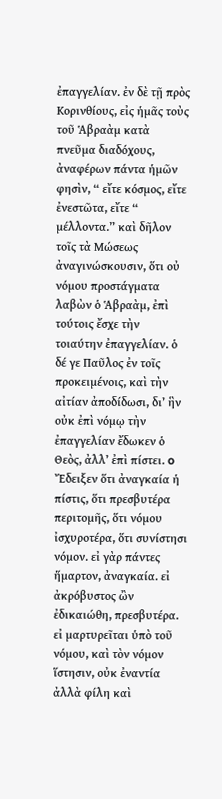ἐπαγγελίαν. ἐν δὲ τῇ πρὸς Κορινθίους, εἰς ἡμᾶς τοὺς τοῦ Ἁβραὰμ κατὰ πνεῦμα διαδόχους, ἀναφέρων πάντα ἡμῶν φησὶν, “ εἴτε κόσμος, εἴτε ἐνεστῶτα, εἴτε “ μέλλοντα.” καὶ δῆλον τοῖς τὰ Μώσεως ἀναγινώσκουσιν, ὅτι οὐ νόμου προστάγματα λαβὼν ὁ Ἁβραὰμ, ἐπὶ τούτοις ἔσχε τὴν τοιαύτην ἐπαγγελίαν. ὁ δέ γε Παῦλος ἐν τοῖς προκειμένοις, καὶ τὴν αἰτίαν ἀποδίδωσι, δι’ ἣν οὐκ ἐπὶ νόμῳ τὴν ἐπαγγελίαν ἔδωκεν ὁ Θεὸς, ἀλλ’ ἐπὶ πίστει. o Ἔδειξεν ὅτι ἀναγκαία ἡ πίστις, ὅτι πρεσβυτέρα περιτομῆς, ὅτι νόμου ἰσχυροτέρα, ὅτι συνίστησι νόμον. εἰ γὰρ πάντες ἥμαρτον, ἀναγκαία. εἰ ἀκρόβυστος ὢν ἐδικαιώθη, πρεσβυτέρα. εἰ μαρτυρεῖται ὑπὸ τοῦ νόμου, καὶ τὸν νόμον ἵστησιν, οὐκ ἐναντία ἀλλὰ φίλη καὶ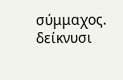σύμμαχος. δείκνυσι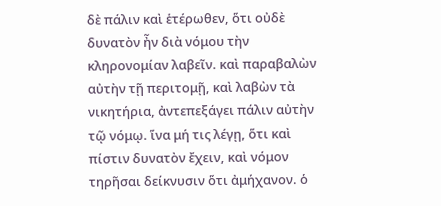δὲ πάλιν καὶ ἑτέρωθεν, ὅτι οὐδὲ δυνατὸν ἦν διὰ νόμου τὴν κληρονομίαν λαβεῖν. καὶ παραβαλὼν αὐτὴν τῇ περιτομῇ, καὶ λαβὼν τὰ νικητήρια, ἀντεπεξάγει πάλιν αὐτὴν τῷ νόμῳ. ἵνα μή τις λέγῃ, ὅτι καὶ πίστιν δυνατὸν ἔχειν, καὶ νόμον τηρῆσαι δείκνυσιν ὅτι ἀμήχανον. ὁ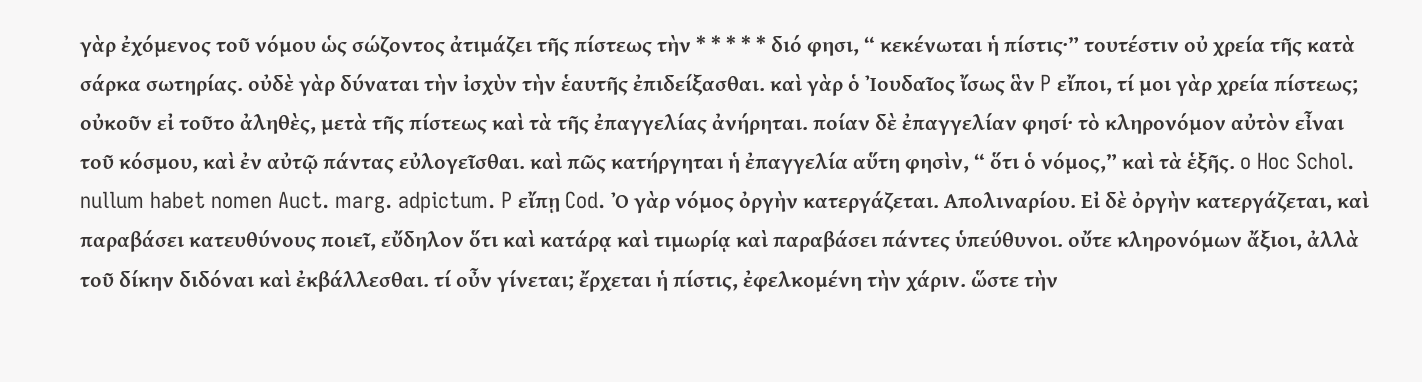γὰρ ἐχόμενος τοῦ νόμου ὡς σώζοντος ἀτιμάζει τῆς πίστεως τὴν * * * * * διό φησι, “ κεκένωται ἡ πίστις·” τουτέστιν οὐ χρεία τῆς κατὰ σάρκα σωτηρίας. οὐδὲ γὰρ δύναται τὴν ἰσχὺν τὴν ἑαυτῆς ἐπιδείξασθαι. καὶ γὰρ ὁ Ἰουδαῖος ἴσως ἃν P εἴποι, τί μοι γὰρ χρεία πίστεως; οὐκοῦν εἰ τοῦτο ἀληθὲς, μετὰ τῆς πίστεως καὶ τὰ τῆς ἐπαγγελίας ἀνήρηται. ποίαν δὲ ἐπαγγελίαν φησί· τὸ κληρονόμον αὐτὸν εἶναι τοῦ κόσμου, καὶ ἐν αὐτῷ πάντας εὐλογεῖσθαι. καὶ πῶς κατήργηται ἡ ἐπαγγελία αὕτη φησὶν, “ ὅτι ὁ νόμος,” καὶ τὰ ἑξῆς. o Hoc Schol. nullum habet nomen Auct. marg. adpictum. P εἴπῃ Cod. Ὀ γὰρ νόμος ὀργὴν κατεργάζεται. Απολιναρίου. Εἰ δὲ ὀργὴν κατεργάζεται, καὶ παραβάσει κατευθύνους ποιεῖ, εὔδηλον ὅτι καὶ κατάρᾳ καὶ τιμωρίᾳ καὶ παραβάσει πάντες ὑπεύθυνοι. οὔτε κληρονόμων ἄξιοι, ἀλλὰ τοῦ δίκην διδόναι καὶ ἐκβάλλεσθαι. τί οὖν γίνεται; ἔρχεται ἡ πίστις, ἐφελκομένη τὴν χάριν. ὥστε τὴν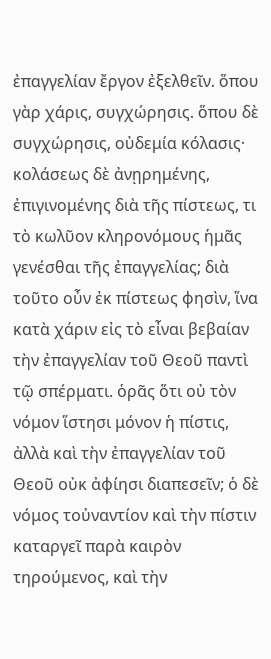ἐπαγγελίαν ἔργον ἐξελθεῖν. ὅπου γὰρ χάρις, συγχώρησις. ὅπου δὲ συγχώρησις, οὐδεμία κόλασις· κολάσεως δὲ ἀνῃρημένης, ἐπιγινομένης διὰ τῆς πίστεως, τι τὸ κωλῦον κληρονόμους ἡμᾶς γενέσθαι τῆς ἐπαγγελίας; διὰ τοῦτο οὖν ἐκ πίστεως φησὶν, ἵνα κατὰ χάριν εἰς τὸ εἶναι βεβαίαν τὴν ἐπαγγελίαν τοῦ Θεοῦ παντὶ τῷ σπέρματι. ὁρᾶς ὅτι οὐ τὸν νόμον ἵστησι μόνον ἡ πίστις, ἀλλὰ καὶ τὴν ἐπαγγελίαν τοῦ Θεοῦ οὐκ ἀφίησι διαπεσεῖν; ὁ δὲ νόμος τοὐναντίον καὶ τὴν πίστιν καταργεῖ παρὰ καιρὸν τηρούμενος, καὶ τὴν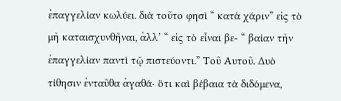ἐπαγγελίαν κωλύει. διὰ τοῦτο φησὶ “ κατὰ χάριν” εἰς τὸ μὴ καταισχυνθῆναι, ἀλλ’ “ εἰς τὸ εἶναι βε- “ βαίαν τὴν ἐπαγγελίαν παντὶ τῷ πιστεύοντι.” Τοῦ Αυτοῦ. Δυὸ τίθησιν ἐνταῦθα ἀγαθά· ὅτι καὶ βέβαια τὰ διδόμενα,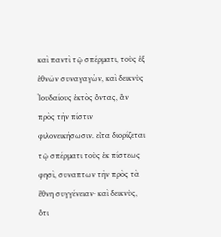καὶ παντὶ τῷ σπέρματι, τοὺς ἐξ ἐθνῶν συναγαγὼν, καὶ δεικνὺς Ἰουδαίους ἐκτὸς ὄντας, ἂν πρὸς τὴν πίστιν φιλονεικήσωσιν. εἶτα διορίζεται τῷ σπέρματι τοὺς ἐκ πίστεως φησὶ, συναπτων τὴν πρὸς τὰ ἔθνη συγγένειαν· καὶ δεικνὺς, ὅτι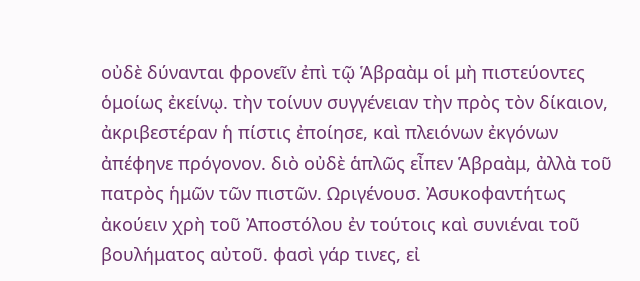οὐδὲ δύνανται φρονεῖν ἐπὶ τῷ Ἁβραὰμ οἱ μὴ πιστεύοντες ὁμοίως ἐκείνῳ. τὴν τοίνυν συγγένειαν τὴν πρὸς τὸν δίκαιον, ἀκριβεστέραν ἡ πίστις ἐποίησε, καὶ πλειόνων ἐκγόνων ἀπέφηνε πρόγονον. διὸ οὐδὲ ἁπλῶς εἶπεν Ἁβραὰμ, ἀλλὰ τοῦ πατρὸς ἡμῶν τῶν πιστῶν. Ωριγένουσ. Ἀσυκοφαντήτως ἀκούειν χρὴ τοῦ Ἀποστόλου ἐν τούτοις καὶ συνιέναι τοῦ βουλήματος αὐτοῦ. φασὶ γάρ τινες, εἰ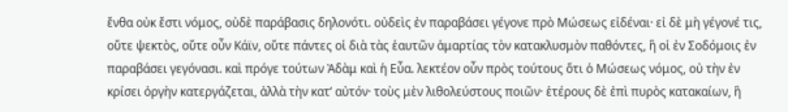ἔνθα οὐκ ἔστι νόμος, οὐδὲ παράβασις δηλονότι. οὐδεὶς ἐν παραβάσει γέγονε πρὸ Μώσεως εἰδέναι· εἰ δὲ μὴ γέγονέ τις, οὔτε ψεκτὸς, οὔτε οὖν Κάϊν, οὔτε πάντες οἱ διὰ τὰς ἑαυτῶν ἁμαρτίας τὸν κατακλυσμὸν παθόντες, ἣ οἱ ἐν Σοδόμοις ἐν παραβάσει γεγόνασι. καὶ πρόγε τούτων Ἀδὰμ καὶ ἡ Εὖα. λεκτέον οὖν πρὸς τούτους ὅτι ὁ Μώσεως νόμος, οὐ τὴν ἐν κρίσει ὀργὴν κατεργάζεται, ἀλλὰ τὴν κατ’ αὐτόν· τοὺς μὲν λιθολεύστους ποιῶν· ἑτέρους δὲ ἐπὶ πυρὸς κατακαίων, ἣ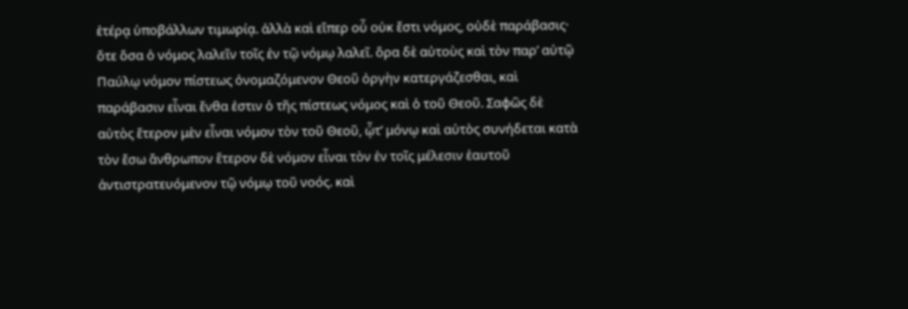ἑτέρᾳ ὑποβάλλων τιμωρίᾳ. ἀλλὰ καὶ εἴπερ οὗ οὐκ ἔστι νόμος, οὐδὲ παράβασις· ὅτε ὅσα ὁ νόμος λαλεῖν τοῖς ἐν τῷ νόμῳ λαλεῖ. ὅρα δὲ αὐτοὺς καὶ τὸν παρ’ αὐτῷ Παύλῳ νόμον πίστεως ὀνομαζόμενον Θεοῦ ὀργὴν κατεργάζεσθαι, καὶ παράβασιν εἶναι ἔνθα ἐστιν ὁ τῆς πίστεως νόμος καὶ ὁ τοῦ Θεοῦ. Σαφῶς δὲ αὐτὸς ἕτερον μὲν εἶναι νόμον τὸν τοῦ Θεοῦ, ᾧτ’ μόνῳ καὶ αὐτὸς συνήδεται κατὰ τὸν ἔσω ἄνθρωπον ἕτερον δὲ νόμον εἶναι τὸν ἐν τοῖς μέλεσιν ἑαυτοῦ ἀντιστρατευόμενον τῷ νόμῳ τοῦ νοός. καὶ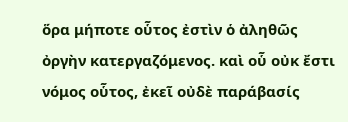ὅρα μήποτε οὗτος ἐστὶν ὁ ἀληθῶς ὀργὴν κατεργαζόμενος. καὶ οὗ οὐκ ἔστι νόμος οὗτος, ἐκεῖ οὐδὲ παράβασίς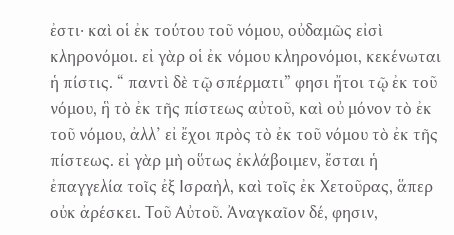ἐστι· καὶ οἱ ἐκ τούτου τοῦ νόμου, οὐδαμῶς εἰσὶ κληρονόμοι. εἰ γὰρ οἱ ἐκ νόμου κληρονόμοι, κεκένωται ἡ πίστις. “ παντὶ δὲ τῷ σπέρματι” φησι ἤτοι τῷ ἐκ τοῦ νόμου, ἣ τὸ ἐκ τῆς πίστεως αὐτοῦ, καὶ οὐ μόνον τὸ ἐκ τοῦ νόμου, ἀλλ’ εἰ ἔχοι πρὸς τὸ ἐκ τοῦ νόμου τὸ ἐκ τῆς πίστεως. εἰ γὰρ μὴ οὕτως ἐκλάβοιμεν, ἔσται ἡ ἐπαγγελία τοῖς ἐξ Ισραὴλ, καὶ τοῖς ἐκ Χετοῦρας, ἅπερ οὐκ ἀρέσκει. Τοῦ Αὐτοῦ. Ἀναγκαῖον δέ, φησιν,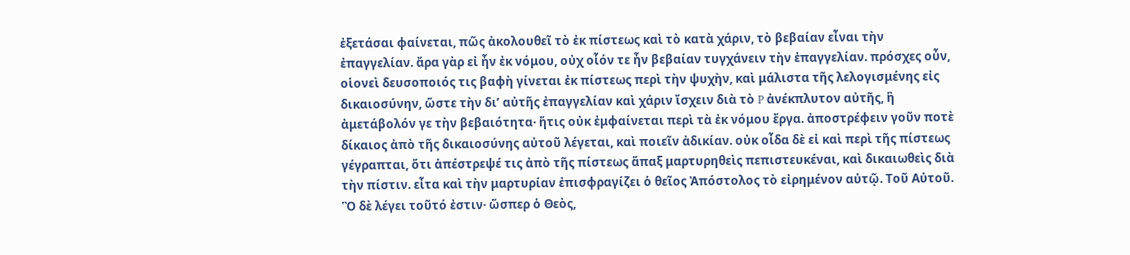ἐξετάσαι φαίνεται, πῶς ἀκολουθεῖ τὸ ἐκ πίστεως καὶ τὸ κατὰ χάριν, τὸ βεβαίαν εἶναι τὴν ἐπαγγελίαν. ἄρα γὰρ εἰ ἦν ἐκ νόμου, οὐχ οἷόν τε ἦν βεβαίαν τυγχάνειν τὴν ἐπαγγελίαν. πρόσχες οὖν, οἱονεὶ δευσοποιός τις βαφὴ γίνεται ἐκ πίστεως περὶ τὴν ψυχὴν, καὶ μάλιστα τῆς λελογισμένης εἰς δικαιοσύνην, ὥστε τὴν δι’ αὐτῆς ἐπαγγελίαν καὶ χάριν ἴσχειν διὰ τὸ P ἀνέκπλυτον αὐτῆς, ἣ ἀμετάβολόν γε τὴν βεβαιότητα· ἥτις οὐκ ἐμφαίνεται περὶ τὰ ἐκ νόμου ἔργα. ἀποστρέφειν γοῦν ποτὲ δίκαιος ἀπὸ τῆς δικαιοσύνης αὐτοῦ λέγεται, καὶ ποιεῖν ἀδικίαν. οὐκ οἶδα δὲ εἰ καὶ περὶ τῆς πίστεως γέγραπται, ὅτι ἀπέστρεψέ τις ἀπὸ τῆς πίστεως ἅπαξ μαρτυρηθεὶς πεπιστευκέναι, καὶ δικαιωθεὶς διὰ τὴν πίστιν. εἶτα καὶ τὴν μαρτυρίαν ἐπισφραγίζει ὁ θεῖος Ἀπόστολος τὸ εἰρημένον αὐτῷ. Τοῦ Αὐτοῦ. Ὃ δὲ λέγει τοῦτό ἐστιν· ὥσπερ ὁ Θεὸς,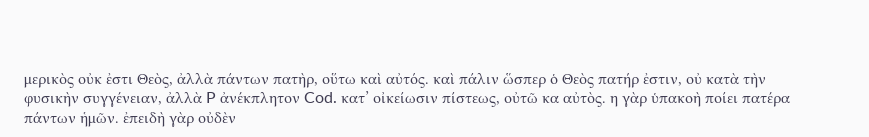μερικὸς οὐκ ἐστι Θεὸς, ἀλλὰ πάντων πατὴρ, οὕτω καὶ αὐτός. καὶ πάλιν ὥσπερ ὁ Θεὸς πατήρ ἐστιν, οὐ κατὰ τὴν φυσικὴν συγγένειαν, ἀλλὰ P ἀνέκπλητον Cod. κατ’ οἰκείωσιν πίστεως, οὐτῶ κα αὐτὸς. η γὰρ ὑπακοὴ ποίει πατέρα πάντων ἡμῶν. ἐπειδὴ γὰρ οὐδὲν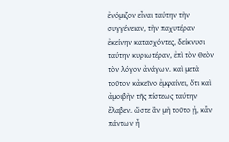ἐνόμιζον εἶναι ταύτην τὴν συγγένειαν, τὴν παχυτέραν ἐκείνην κατασχόντες, δείκνυσι ταύτην κυριωτέραν, ἐπὶ τὸν Θεὸν τὸν λόγον ἀνάγων. καὶ μετὰ τοῦτον κἀκεῖνο ἐμφαίνει, ὅτι καὶ ἀμοιβὴν τῆς πίστεως ταύτην ἔλαβεν. ὥστε ἃν μὴ τοῦτο ᾐ, κἂν πάντων ἦ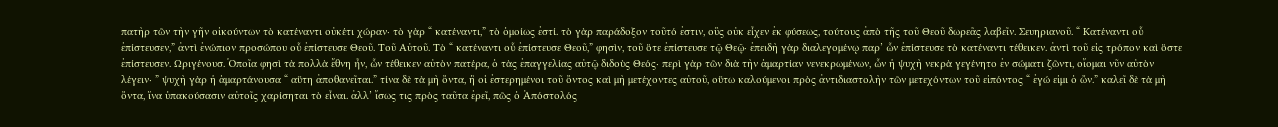πατὴρ τῶν τὴν γῆν οἰκούντων τὸ κατέναντι οὐκέτι χώραν· τὸ γὰρ “ κατέναντι,” τὸ ὁμοίως ἐστί. τὸ γὰρ παράδοξον τοῦτό ἐστιν, οὓς οὐκ εἶχεν ἐκ φύσεως, τούτους ἀπὸ τῆς τοῦ Θεοῦ δωρεᾶς λαβεῖν. Σευηριανοῦ. “ Κατέναντι οὗ ἐπίστευσεν,” ἀντὶ ἐνώπιον προσώπου οὗ ἐπίστευσε Θεοῦ. Τοῦ Αὐτοῦ. Τὸ “ κατέναντι οὗ ἐπίστευσε Θεοῦ,” φησὶν, τοῦ ὅτε ἐπίστευσε τῷ Θεῷ· ἐπειδὴ γὰρ διαλεγομένῳ παρ’ ὧν ἐπίστευσε τὸ κατέναντι τέθεικεν. ἀντὶ τοῦ εἰς τρόπον καὶ ὅστε ἐπίστευσεν. Ωριγένουσ. Ὁποῖα φησὶ τὰ πολλὰ ἔθνη ἦν, ὧν τέθεικεν αὐτὸν πατέρα, ὁ τὰς ἐπαγγελίας αὐτῷ διδοὺς Θεός· περὶ γὰρ τῶν διὰ τὴν ἁμαρτίαν νενεκρωμένων, ὧν ἡ ψυχὴ νεκρὰ γεγένητο ἐν σώματι ζῶντι, οἴομαι νῦν αὐτὸν λέγειν· ” ψυχὴ γὰρ ἡ ἁμαρτάνουσα “ αὕτη ἀποθανεῖται.” τίνα δὲ τὰ μὴ ὄντα, ἣ οἱ ἐστερημένοι τοῦ ὄντος καὶ μὴ μετέχοντες αὐτοῦ, οὕτω καλούμενοι πρὸς ἀντιδιαστολὴν τῶν μετεχόντων τοῦ εἰπόντος “ ἐγώ εἰμι ὁ ὤν.” καλεῖ δὲ τὰ μὴ ὄντα, ἵνα ὑπακούσασιν αὐτοῖς χαρίσηται τὸ εἶναι. ἀλλ’ ἴσως τις πρὸς ταῦτα ἐρεῖ, πῶς ὁ Ἀπόστολός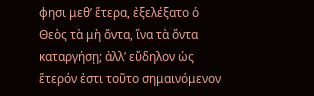φησι μεθ’ ἕτερα, ἐξελέξατο ὁ Θεὸς τὰ μὴ ὄντα, ἵνα τὰ ὄντα καταργήσῃ; ἀλλ’ εὔδηλον ὡς ἕτερόν ἐστι τοῦτο σημαινόμενον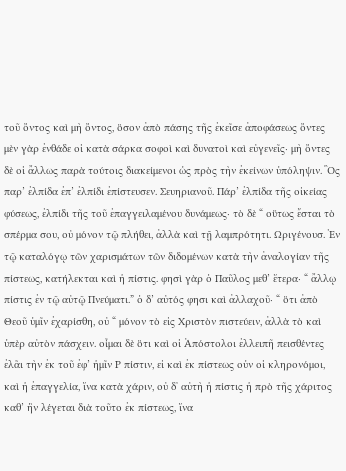τοῦ ὄντος καὶ μὴ ὄντος, ὅσον ἀπὸ πάσης τῆς ἐκεῖσε ἀποφάσεως ὄντες μὲν γὰρ ἐνθάδε οἱ κατὰ σάρκα σοφοὶ καὶ δυνατοὶ καὶ εὐγενεῖς· μὴ ὄντες δὲ οἱ ἄλλως παρὰ τούτοις διακείμενοι ὡς πρὸς τὴν ἐκείνων ὑπόληψιν. Ὃς παρ’ ἐλπίδα ἐπ’ ἐλπίδι ἐπίστευσεν. Σευηριανοῦ. Πάρ’ ἐλπίδα τῆς οἰκείας φύσεως, ἐλπίδι τῆς τοῦ ἐπαγγειλαμένου δυνάμεως· τὸ δὲ “ οὕτως ἔσται τὸ σπέρμα σου, οὐ μόνον τῷ πλήθει, ἀλλὰ καὶ τῇ λαμπρότητι. Ωριγένουσ. Ἐν τῷ καταλόγῳ τῶν χαρισμάτων τῶν διδομένων κατὰ τὴν ἀναλογίαν τῆς πίστεως, κατήλεκται καὶ ἡ πίστις. φησὶ γὰρ ὁ Παῦλος μεθ’ ἕτερα· “ ἄλλῳ πίστις ἐν τῷ αὐτῷ Πνεύματι.” ὁ δ’ αὐτός φησι καὶ ἀλλαχοῦ· “ ὅτι ἀπὸ Θεοῦ ὑμῖν ἐχαρίσθη, οὐ “ μόνον τὸ εἰς Χριστὸν πιστεύειν, ἀλλὰ τὸ καὶ ὑπὲρ αὐτὸν πάσχειν. οἶμαι δὲ ὅτι καὶ οἱ Ἀπόστολοι ἐλλειπῆ πεισθέντες ἐλᾶι τὴν ἐκ τοῦ ἐφ’ ἡμῖν Ρ πίστιν, εἰ καὶ ἐκ πίστεως οὑν οἱ κληρονόμοι, καὶ ἡ ἐπαγγελία, ἵνα κατὰ χάριν, οὐ δ᾿ αὐτὴ ἡ πίστις ἡ πρὸ τῆς χάριτος καθ’ ἣν λέγεται διὰ τοῦτο ἐκ πίστεως, ἵνα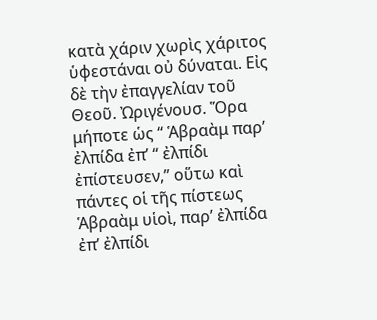κατὰ χάριν χωρὶς χάριτος ὑφεστάναι οὐ δύναται. Εἰς δὲ τὴν ἐπαγγελίαν τοῦ Θεοῦ. Ὠριγένουσ. Ὅρα μήποτε ὡς “ Ἁβραὰμ παρ’ ἐλπίδα ἐπ’ “ ἐλπίδι ἐπίστευσεν,” οὕτω καὶ πάντες οἱ τῆς πίστεως Ἁβραὰμ υἱοὶ, παρ’ ἐλπίδα ἐπ’ ἐλπίδι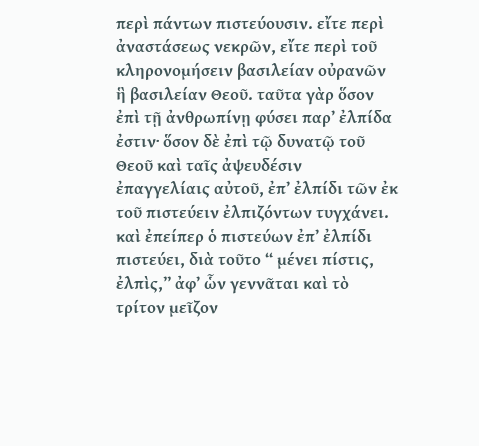περὶ πάντων πιστεύουσιν. εἴτε περὶ ἀναστάσεως νεκρῶν, εἴτε περὶ τοῦ κληρονομήσειν βασιλείαν οὐρανῶν ἣ βασιλείαν Θεοῦ. ταῦτα γὰρ ὅσον ἐπὶ τῇ ἀνθρωπίνῃ φύσει παρ’ ἐλπίδα ἐστιν· ὅσον δὲ ἐπὶ τῷ δυνατῷ τοῦ Θεοῦ καὶ ταῖς ἀψευδέσιν ἐπαγγελίαις αὐτοῦ, ἐπ’ ἐλπίδι τῶν ἐκ τοῦ πιστεύειν ἐλπιζόντων τυγχάνει. καὶ ἐπείπερ ὁ πιστεύων ἐπ’ ἐλπίδι πιστεύει, διὰ τοῦτο “ μένει πίστις, ἐλπὶς,” ἀφ’ ὧν γεννᾶται καὶ τὸ τρίτον μεῖζον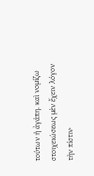τούτων ἡ ἀγάπη. καὶ νομίζω στοιχειώσεως μὲν ἔχειν λόγον τὴν πίστιν·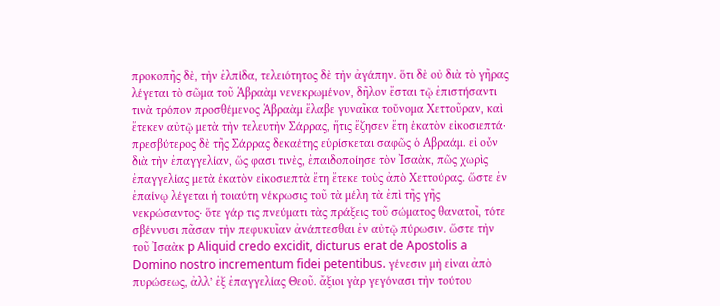προκοπῆς δὲ, τὴν ἐλπίδα, τελειότητος δὲ τὴν ἀγάπην. ὅτι δὲ οὐ διὰ τὸ γῆρας λέγεται τὸ σῶμα τοῦ Ἁβραὰμ νενεκρωμένον, δῆλον ἔσται τῷ ἐπιστήσαντι τινὰ τρόπον προσθέμενος Ἁβραὰμ ἔλαβε γυναῖκα τοὔνομα Χεττοῦραν, καὶ ἔτεκεν αὐτῷ μετὰ τὴν τελευτὴν Σάρρας, ἥτις ἔζησεν ἔτη ἑκατὸν εἰκοσιεπτά· πρεσβύτερος δὲ τῆς Σάρρας δεκαέτης εὑρίσκεται σαφῶς ὁ Αβραάμ. εἰ οὖν διὰ τὴν ἐπαγγελίαν, ὥς φασι τινὲς, ἐπαιδοποίησε τὸν Ἰσαὰκ, πῶς χωρὶς ἐπαγγελίας μετὰ ἑκατὸν εἰκοσιεπτὰ ἔτη ἔτεκε τοὺς ἀπὸ Χεττούρας. ὥστε ἐν ἐπαίνῳ λέγεται ἡ τοιαύτη νέκρωσις τοῦ τὰ μέλη τὰ ἐπὶ τῆς γῆς νεκρώσαντος· ὅτε γάρ τις πνεύματι τὰς πράξεις τοῦ σώματος θανατοῖ, τότε σβέννυσι πᾶσαν τὴν πεφυκυῖαν ἀνάπτεσθαι ἐν αὐτῷ πύρωσιν. ὥστε τὴν τοῦ Ἰσαὰκ p Aliquid credo excidit, dicturus erat de Apostolis a Domino nostro incrementum fidei petentibus. γένεσιν μὴ εἰναι ἀπὸ πυρώσεως, ἀλλ’ ἐξ ἐπαγγελίας Θεοῦ. ἄξιοι γὰρ γεγόνασι τὴν τούτου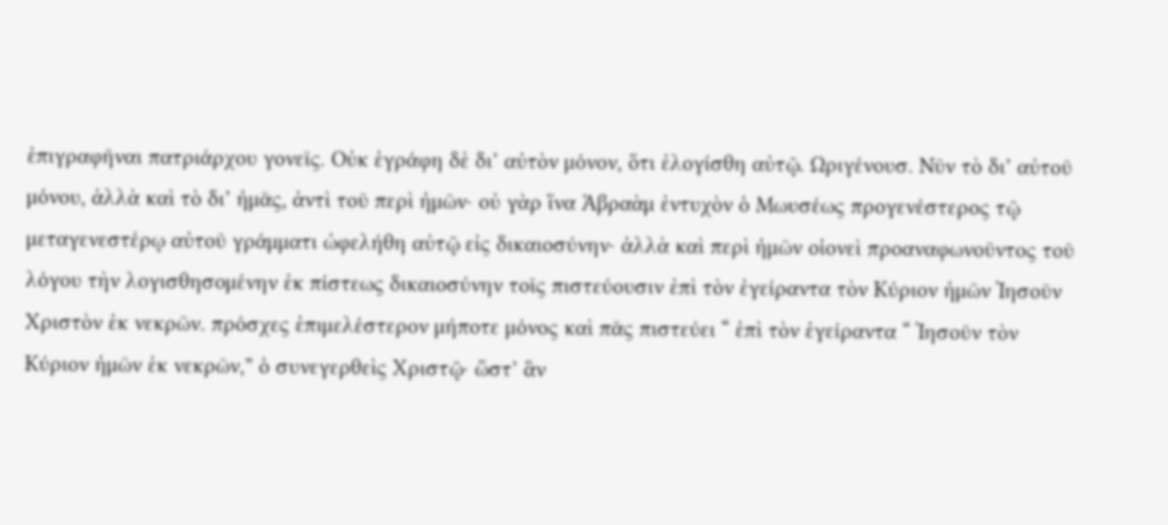ἐπιγραφῆναι πατριάρχου γονεῖς. Οὐκ ἐγράφη δὲ δι’ αὐτὸν μόνον, ὅτι ἐλογίσθη αὐτῷ. Ωριγένουσ. Νῦν τὸ δι’ αὐτοῦ μόνου, ἀλλὰ καὶ τὸ δι’ ἡμᾶς, ἀντὶ τοῦ περὶ ἡμῶν· οὐ γὰρ ἵνα Ἁβραὰμ ἐντυχὸν ὁ Μωυσέως προγενέστερος τῷ μεταγενεστέρῳ αὐτοῦ γράμματι ὠφελήθη αὐτῷ εἰς δικαιοσύνην· ἀλλὰ καὶ περὶ ἡμῶν οἱονεὶ προαναφωνοῦντος τοῦ λόγου τὴν λογισθησομένην ἐκ πίστεως δικαιοσύνην τοῖς πιστεύουσιν ἐπὶ τὸν ἐγείραντα τὸν Κύριον ἡμῶν Ἰησοῦν Χριστὸν ἐκ νεκρῶν. πρόσχες ἐπιμελέστερον μήποτε μόνος καὶ πᾶς πιστεύει “ ἐπὶ τὸν ἐγείραντα “ Ἰησοῦν τὸν Κύριον ἡμῶν ἐκ νεκρῶν,” ὁ συνεγερθεὶς Χριστῷ· ὥστ’ ἃν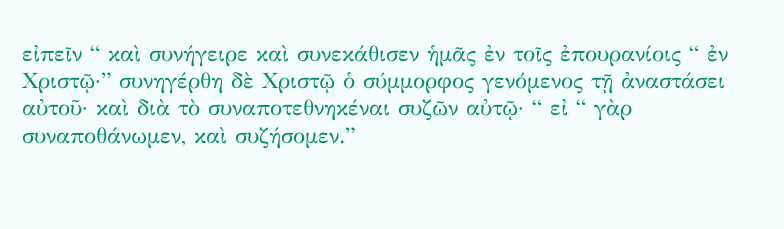εἰπεῖν “ καὶ συνήγειρε καὶ συνεκάθισεν ἡμᾶς ἐν τοῖς ἐπουρανίοις “ ἐν Χριστῷ·” συνηγέρθη δὲ Χριστῷ ὁ σύμμορφος γενόμενος τῇ ἀναστάσει αὐτοῦ· καὶ διὰ τὸ συναποτεθνηκέναι συζῶν αὐτῷ· “ εἰ “ γὰρ συναποθάνωμεν, καὶ συζήσομεν.”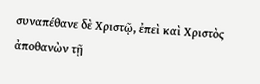συναπέθανε δὲ Χριστῷ, ἐπεὶ καὶ Χριστὸς ἀποθανὼν τῇ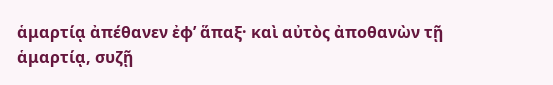ἁμαρτίᾳ ἀπέθανεν ἐφ’ ἅπαξ· καὶ αὐτὸς ἀποθανὼν τῇ ἁμαρτίᾳ, συζῇ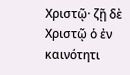Χριστῷ· ζῇ δὲ Χριστῷ ὁ ἐν καινότητι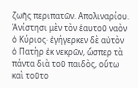ζωῆς περιπατῶν. Απολιναρίου. Ἀνίστησι μὲν τὸν ἑαυτοῦ ναὸν ὁ Κύριος· ἐγήγερκεν δὲ αὐτὸν ὁ Πατὴρ ἐκ νεκρῶν, ὥσπερ τὰ πάντα διὰ τοῦ παιδὸς, οὕτω καὶ τοῦτο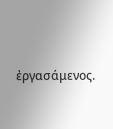ἐργασάμενος.